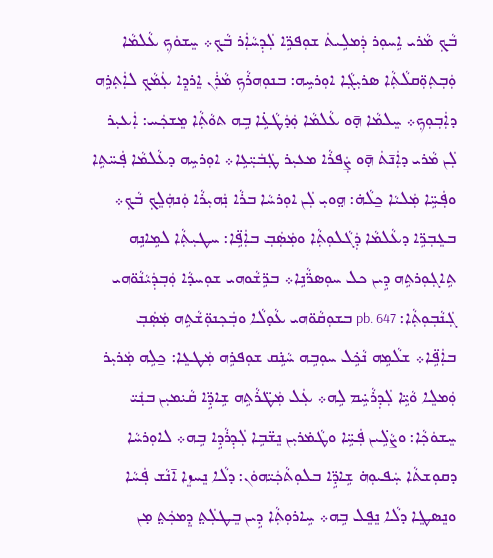ܒܵܟܼ ܡܵܪܝ ܐܹܚܘܼܪ ܕܲܡܠܹܝܬܿ ܫܘܼܦܖܹ̈ܐ ܠܲܕܼܚܵܐܲܪ ܒܵܟܼ܀ ܚܸܫܘܿܟܼ ܥܵܠܡܵܐ ܘܲܒܼܬܼܘܼ̈ܩܠܵܬܼܵܐ ܣܪܝܼܓܼܵܐ ܐܘܼܪܚܹܗ: ܒܢܘܼܗܪܵܟܼ ܡܵܪܲܢ ܐܸܪܕܸܐ ܥܲܡܵܟܼ ܠܐܲܬܼܪܹܗ ܕܐܲܒܼܘܼܟܼ܀ ܚܸܠܡܵܐ ܗ̣̄ܘ ܥܵܠܡܵܐ ܘܲܕܿܛܵܥܹ̇ܐ ܒܹܗ ܬܘܵܬܼܵܐ ܡܸܫܟܲܚ: ܐܲܥܝܼܪ ܠܲܢ ܡܵܪܝ ܕܐܲܢ̄ܬܿ ܗ̣̄ܘ ܨܲܦܪܵܐ ܡܥܝܼܪ ܛܲܒܿܝܼ̈ܥܹܐ܀ ܐܘܼܪܚܹܗ ܕܥܵܠܡܵܐ ܦܲܚ̈ܬܹܐ ܘܦܲܚܹ̈ܐ ܡܲܠܝܵܐ ܟ̱ܠܵܗ̇: ܗ̤ܘܝܼ ܠܲܢ ܐܘܼܪܚܵܐ ܒܪܵܐ ܢܲܗܝܼܪܵܐ ܘܲܢܗܲܠܸܟܼ ܒܵܟܼ܀ ܒܥܸܒܼܖܹ̈ܐ ܕܥܵܠܡܵܐ ܕܲܓܵܠܘܼܬܼܵܐ ܘܡܲܣܲܒܼ ܒܐܲܦܹ̈ܐ: ܚܛܝܼܬܼܵܐ ܠܡܹܐܢܹܗ ܬܹܐܓܼܘܼܪܬܹܗ ܕܹܝܢ ܟܠ ܚܘܼܣܖ̈ܵܢܹܐ܀ ܒܖܹ̈ܫܵܘܗܝ ܫܘܼܚܕܵܐ ܘܲܒܼܕܲܝܵܢܵܘ̈ܗܝ ܓܲܢܵܒܼܘܼܬܼܵܐ: pb. 647 ܒܫܘܼܩܵܘ̈ܗܝ ܥܵܘ̣ܠܵܐ ܘܒܲܟܼܢܘܼ̈ܫܵܬܹܗ ܡܲܣܲܒܼ ܒܐܲܦܹ̈ܐ܀ ܫܠܵܡܹܗ ܢܵܟܹ̇ܠ ܚܘܼܒܹܗ ܚܵܢܹ̇ܩ ܫܘܼܦܪܹܗ ܡܲܛܥܸܐ: ܟ̱ܠܹܗ ܡܲܪܝܼܪ ܘܲܡܠܸܐ ܘܵܝܹ̈ܐ ܠܲܕܼܪܵܚܹ̇ܡ ܠܹܗ܀ ܥܲܠ ܡܲܛ̈ܪܵܬܹܗ ܫܹܐܕܹ̈ܐ ܩܵܝ̇ܡܝܼܢ ܒܢܲܝ̈ ܚܸܫܘܿܟܼܵܐ: ܘܨܵܠܹ̇ܝܢ ܦܲܚܹ̈ܐ ܘܛܵܡ̇ܪܝܼܢ ܢܸܫ̈ܒܹܐ ܠܲܕܼܪܵܕܹܐ ܒܹܗ܀ ܠܐܘܼܪܚܵܐ ܕܩܘܼܫܬܵܐ ܚܲܦܝܘܼܗ̇ ܫܹܐܕܹ̈ܐ ܒܠܘܼܬܵܟܲܝ̈ܗܘܿܢ: ܕܠܵܐ ܢܸܚܙܸܐ ܐ̄ܢܵܫ ܦܲܚܵܐ ܘܢܸܣܛܸܐ ܕܠܵܐ ܢܸܦܸܠ ܒܹܗ܀ ܚܹܐܪܘܼܬܼܵܐ ܕܹܝܢ ܒܸܛܠܲܬ̤ ܕܸܡܟܲܬ̤ ܡ̣ܢ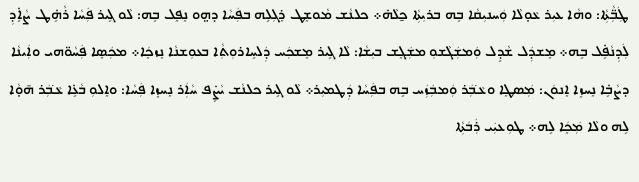ܛܲܒܼ̈ܵܬܼܵܐ: ܘܗܵܐ ܥܝܼܪ ܥܵܘ̣ܠܵܐ ܘܲܚܢܝܼܩܵܐ ܒܹܗ ܒܪܝܼܬܼܵܐ ܟ̱ܠܵܗ̇܀ ܟܠܢܵܫ ܡܵܘܫܸܛ ܪܸܓܼܠܹܗ ܒܦܲܚܵܐ ܕܗ̤ܘ ܢܸܦܸܠ ܒܹܗ: ܠܵܘ ܓܹܝܪ ܦܲܚܵܐ ܪܵܗܹ̇ܛ ܨܵܐܹ̇ܕܼ ܠܲܕܼܢܵܦܹ̇ܠ ܒܹܗ܀ ܡܸܫܕܲܠ ܫܵܕܹܠ ܘܲܡܫܲܓܵܫܘܼ ܡܫܲܓܸܫ ܒܝܼܫܵܐ: ܠܵܐ ܓܹܝܪ ܡܸܫܟܲܚ ܕܲܠܚܹܐܪܘܼܬܼܵܐ ܒܥܘܼܫܢܵܐ ܢܸܙܟܸܿܐ܀ ܡܟܲܣܸܐ ܦܲܚܵܘ̈ܗܝ ܘܐܲܝܢܵܐ ܕܨܵܒܹ̇ܐ ܢܸܚܙܸܐ ܐܸܢܘܿܢ: ܡܲܣܛܸܐ ܘܥܵܒ݁ܲܪ ܘܲܡܒܲܙܲܚ ܒܹܗ ܒܦܲܚܵܐ ܕܲܛܡܝܼܪ܀ ܠܵܘ ܓܹܝܪ ܟܠܢܵܫ ܝܵܨܹ̇ܦ ܚܵܐܲܪ ܢܸܚܙܸܐ ܦܲܚܵܐ: ܘܐܸܠܘܼ ܒܵܥܹ̇ܐ ܥܵܒ݁ܲܪ ܗ̄ܘ̣ܵܐ ܠܹܗ ܘܠܵܐ ܡܲܟܸܿܐ ܠܹܗ܀ ܛܘܼܥܝܲܝ ܪܲܒܿܬܼܵܐ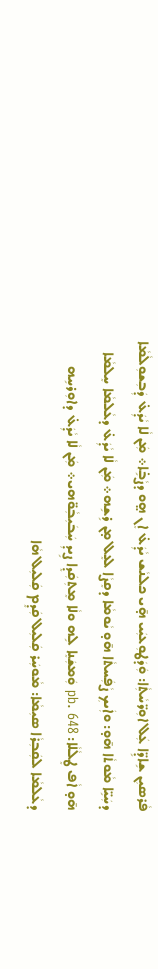ܦܵܪܣܝܼܢ ܫܹܐܕܹ̈ܐ ܥܲܠ ܐܘܼܖ̈ܚܵܬܼܵܐ: ܘܲܕܿܛܘܼܥܝܲܝ ܗ̣̄ܝ ܟܠܢܵܫ ܝܵܕܲܥ̇ ܐܸܢ ܗ̤ܘ ܕܨܵܒܹ̇ܐ܀ ܡܲܢ ܠܵܐ ܝܵܕܲܥ̇ ܕܲܒܼܫܘܼܠܵܡܵܐ ܕܚܲܝܹ̈ܐ ܡܵܘܬܵܐ ܗ̄ܘ̣: ܘܐܲܝܟܼ ܨܵܦܲܚܬܵܐ ܗ̄ܘ̣ ܝܵܘܡܵܐ ܕܩܸܨܵܐ ܠܥܸܠ ܡ̣ܢ ܪܹܫܹܗ܀ ܡܲܢ ܠܵܐ ܝܵܕܲܥ̇ ܕܥܵܠܡܵܐ ܚܸܠܡܵܐ ܗ̄ܘ̣ ܐܵܦ ܛܸܠܵܠܵܐ: pb. 648 ܘܲܡܫܲܢܸܐ ܠܹܗ ܘܠܵܐ ܡܸܬܼܩܲܕܸܐ ܨܹܝܕܼ ܚܲܒܿܝܼܒܼܵܘ̈ܗܝ܀ ܡܲܢ ܠܵܐ ܝܵܕܲܥ̇ ܕܐܘܼܪܚܹܗ ܕܥܵܠܡܵܐ ܠܩܲܒܼܪܵܐ ܣܝܼܡܵܐ: ܡܵܘܚܲܪ ܩܲܠܝܼܠ ܩܲܕܸܡ ܩܲܠܝܼܠ ܗܵܐ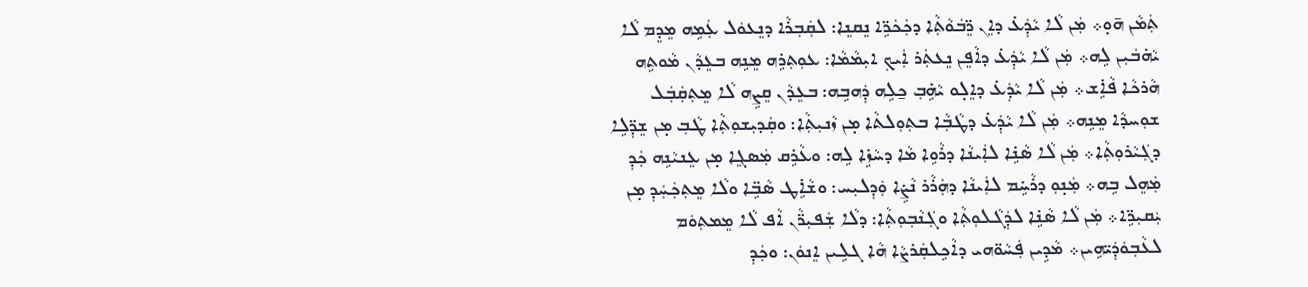ܬܲܡܵܢ ܗ̄ܘ̣܀ ܡܲܢ ܠܵܐ ܝܵܕܲܥ̇ ܕܐܸܢ ܖܸ̈ܒܿܘܵܬܼܵܐ ܕܟܲܟܿܖܹ̈ܐ ܢܸܩܢܸܐ: ܠܩܲܒܼܪܵܐ ܕܢܸܥܘܿܠ ܥܲܡܹܗ ܡܸܕܸܡ ܠܵܐ ܝܵܗ̇ܒܿܝܼܢ ܠܹܗ܀ ܡܲܢ ܠܵܐ ܝܵܕܲܥ̇ ܕܐܵܦܸܢ ܢܸܥܬܲܪ ܐܲܝܟܼ ܐܝܼܡܵܡܵܐ: ܥܘܼܬܼܪܹܗ ܡܸܢܹܗ ܒܥܸܕܵܢ ܡܵܘܬܹܗ ܗܵܪܟܵܐ ܦܵܐܹ̇ܫ܀ ܡܲܢ ܠܵܐ ܝܵܕܲܥ̇ ܕܐܸܠ̣ܘ ܝܵܗܹ̇ܒܼ ܟ̱ܠܹܗ ܕܲܗܒܹܗ: ܒܥܸܕܵܢ ܩܸܨܹܗ ܠܵܐ ܡܸܬܼܩܲܒܲܠ ܫܘܼܚܕܵܐ ܡܸܢܹܗ܀ ܡܲܢ ܠܵܐ ܝܵܕܲܥ̇ ܕܛܵܒܼܵܐ ܒܬܼܘܼܠܬܵܐ ܡ̣ܢ ܙܵܢܝܼܬܼܵܐ: ܘܩܲܕܝܼܫܘܼܬܼܵܐ ܛܵܒܼ ܡ̣ܢ ܫܸܕܼ̈ܠܹܐ ܕܓܲܝܵܪܘܼܬܼܵܐ܀ ܡܲܢ ܠܵܐ ܣܵܢܹ̇ܐ ܠܐܲܝܢܵܐ ܕܪܵܘܹܐ ܡܵܐ ܕܚܵܙܹ̇ܐ ܠܹܗ: ܘܥܵܪܹܩ ܡܲܣܓܸܐ ܡ̣ܢ ܥܸܢܝܵܢܹܗ ܟܲܕܼ ܡܲܗܸܠ ܒܹܗ܀ ܡܲܢ̣ܘܼ ܕܪܵܚܹ̇ܡ ܠܐܲܝܢܵܐ ܕܗܲܪܵܪ ܢܵܨܹ̇ܐ ܘܲܕܼܠܝܼܚ: ܘܫܵܐܹ̇ܛ ܣܵܒܹ̈ܐ ܘܠܵܐ ܡܸܬܼܟܲܚܲܕܼ ܡ̣ܢ ܝܲܩܝܼܖܹ̈ܐ܀ ܡܲܢ ܠܵܐ ܣܵܢܹ̇ܐ ܠܕܲܓܵܠܘܼܬܼܵܐ ܘܓܲܢܵܒܼܘܼܬܼܵܐ: ܕܠܵܐ ܫܲܦܝܼܖ̈ܵܢ ܐܵܦ ܠܵܐ ܡܸܡܬܼܘܿܡ ܠܥܵܒܼܘܿܕܲܝ̈ܗܹܝܢ܀ ܡܵܕܹܝܢ ܦܲܚܵܘ̈ܗܝ ܕܐܵܟܹܠܩܲܪܨܵܐ ܗܵܐ ܓܠܹܝܢ ܐܸܢܘܿܢ: ܘܟܲܕܼ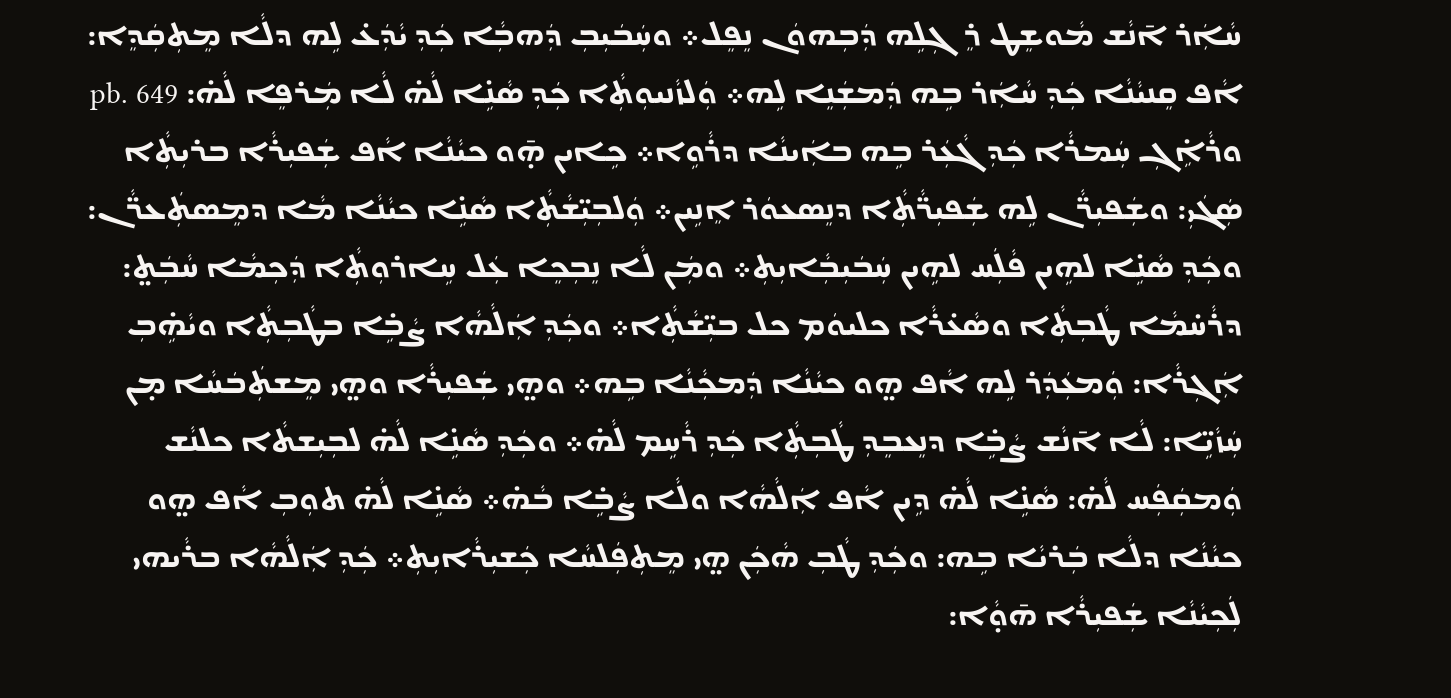ܚܵܐܲܪ ܐ̄ܢܵܫ ܡܵܘܫܸܛ ܪܸܓܼܠܹܗ ܕܲܒܼܗܘܿܢ ܢܸܦܸܠ܀ ܘܚܲܒܿܝܼܒܼ ܕܲܗܒܼܵܐ ܟܲܕܼ ܝܵܕܲܥ̇ ܠܹܗ ܕܠܵܐ ܡܸܬܼܩܲܕܸܐ: ܐܵܦ ܩܸܢܝܵܢܵܐ ܟܲܕܼ ܚܵܐܲܪ ܒܹܗ ܕܲܡܫܲܢܸܐ ܠܹܗ܀ ܘܲܠܙܵܢܝܘܼܬܼܵܐ ܟܲܕܼ ܣܵܢܹ̇ܐ ܠܵܗ̇ ܠܵܐ ܡܲܪܦܸܐ ܠܵܗ̇: pb. 649 ܘܪܵܐܹ̇ܓܼ ܚܲܡܪܵܐ ܟܲܕܼ ܓܵܥܲܪ ܒܹܗ ܒܐܲܝܢܵܐ ܕܪܵܘܹܐ܀ ܟܹܐܝܢ ܗ̣̄ܘ ܟܝܵܢܵܐ ܐܵܦ ܫܲܦܝܼܪܵܐ ܒܪܝܼܬܼܵܐ ܣܲܓܿܝܼ: ܘܫܲܦܝܼܖ̈ܵܢ ܠܹܗ ܫܲܦܝܼܖ̈ܵܬܼܵܐ ܕܢܸܣܥܘܿܪ ܐܸܢܹܝܢ܀ ܘܲܠܒܼܝܼ̈ܫܵܬܼܵܐ ܣܵܢܹ̇ܐ ܟܝܵܢܵܐ ܡܵܐ ܕܡܸܣܬܲܥܖ̈ܵܢ: ܘܟܲܕܼ ܣܵܢܹ̇ܐ ܠܗܹܝܢ ܦܵܠܲܚ ܠܗܹܝܢ ܚܲܒܿܝܼܒܼܵܐܝܼܬܼ܀ ܘܡܲܢ ܠܵܐ ܢܸܒܼܟܸܐ ܥܲܠ ܚܹܐܪܘܼܬܼܵܐ ܕܲܟܼܡܵܐ ܚܵܒܲܬ̤: ܕܪܵܚ̇ܡܵܐ ܛܵܒܼܬܼܵܐ ܘܣܵܥ̇ܪܵܐ ܟܠܝܘܿܡ ܟܠ ܒܝܼ̈ܫܵܬܼܵܐ܀ ܘܟܲܕܼ ܐܲܠܵܗܵܐ ܨܵܒܹ̇ܐ ܒܛܵܒܼܬܼܵܐ ܘܝܵܗܹ̇ܒܼ ܐܲܓܼܪܵܐ: ܘܲܡܥܲܕܲܪ ܠܹܗ ܐܵܦ ܗ̤ܘ ܟܝܵܢܵܐ ܕܲܡܟܼܵܢܵܐ ܒܹܗ܀ ܘܗ̤ܝ ܫܲܦܝܼܪܵܐ ܘܗ̤ܝ ܡܸܫܬܲܒܿܚܵܐ ܡ̣ܢ ܚܲܙܵܝܹ̈ܐ: ܠܵܐ ܐ̄ܢܵܫ ܨܵܒܹ̇ܐ ܕܢܸܥܒܸܕܼ ܛܵܒܼܬܼܵܐ ܟܲܕܼ ܪܵܚܹܡ ܠܵܗ̇܀ ܘܟܲܕܼ ܣܵܢܹ̇ܐ ܠܵܗ̇ ܠܒܼܝܼܫܬܵܐ ܟܠܢܵܫ ܘܲܡܩܲܦܲܚ ܠܵܗ̇: ܣܵܢܹ̇ܐ ܠܵܗ̇ ܕܹܝܢ ܐܵܦ ܐܲܠܵܗܵܐ ܘܠܵܐ ܨܵܒܹ̇ܐ ܒܵܗ̇܀ ܣܵܢܹ̇ܐ ܠܵܗ̇ ܬܘܼܒܼ ܐܵܦ ܗ̤ܘ ܟܝܵܢܵܐ ܕܠܵܐ ܒܲܪܝܵܐ ܒܹܗ: ܘܟܲܕܼ ܛܵܒܼ ܗܵܟܲܢ ܗ̤ܝ ܡܸܬܼܦܲܠܚܵܐ ܟܲܫܝܼܪܵܐܝܼܬܼ܀ ܟܲܕܼ ܐܲܠܵܗܵܐ ܒܪܵܝܗܝ ܠܲܟܼܝܵܢܵܐ ܫܲܦܝܼܪܵܐ ܗ̄ܘ̣ܵܐ: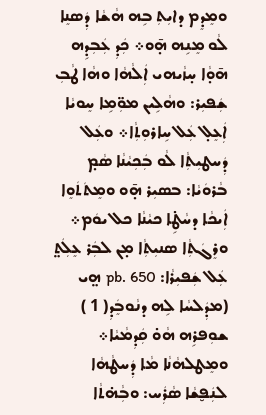ܘܡܸܕܸܡ ܕܐܝܼܬܼ ܒܹܗ ܗܵܫܵܐ ܕܲܣܢܸܐ ܠܵܘ ܡܸܢܹܗ ܗ̣̄ܘ܀ ܟܲܕܼ ܥܲܒܼܕܹܗ ܗ̄ܘ̣ܵܐ ܚ̣ܙܵܝܗܝ ܐܲܠܵܗܵܐ ܘܗܵܐ ܛܵܒܼ ܫܲܦܝܼܪ: ܘܗܵܠܹܝܢ ܡܘܼ̈ܡܹܐ ܚܸܘܝܵܐ ܐܲܥܸܠ̣ ܥܲܠ ܚܹܐܪܘܼܬܼܵܐ܀ ܘܥܲܠ ܕܲܚܛܝܼܬܼܵܐ ܠܵܘ ܒܲܟܼܝܵܢܵܐ ܣܵܡ̣ ܒܵܪܘܿܝܵܐ: ܒܣܝܼܪ ܗ̣̄ܘ ܘܡܸܬܿܬܿܘܸܐ ܐܲܝܟܵܐ ܕܚܵܛܹ̇ܐ ܟܝܵܢܵܐ ܟܠ ܝܘܿܡ܀ ܘܪܸܓܿܬܼܵܐ ܣܢܝܼܬܼܵܐ ܡ̣ܢ ܠܒܲܪ ܥܸܠܲܬ̤ ܥܲܠ ܫܲܦܝܼܪܵܐ: pb. 650 ܗ̤ܝ (ܡܕܲܠܚܵܐ ܠܹܗ ܕܢܵܘܒܸܿܕܼ( 1 ) ܫܘܼܦܪܹܗ ܗܵܘ̇ ܩܲܕܼܡܵܝܵܐ܀ ܘܡܸܛܠܗܵܢܵܐ ܡܵܐ ܕܲܚܛܵܗܵܐ ܠܢܲܦ̮ܫܵܐ ܣܵܪܲܚ: ܘܒܼܵܗ̇ܬܵܐ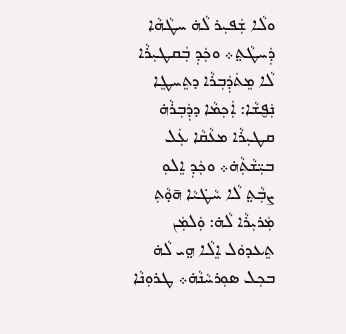ܘܠܵܐ ܫܲܦܝܼܪ ܠܵܗ̇ ܚܛܵܗܵܐ ܕܲܚܛܵܬ̤܀ ܘܟܲܕܼ ܒܲܩܛܝܼܪܵܐ ܠܵܐ ܡܸܬܿܕܲܒܼܪܵܐ ܕܬܸܚܛܸܐ ܢܲܦ̮ܫܵܐ: ܐܲܟܼܡܵܐ ܕܕܲܒܼܪܵܗ̇ ܩܛܝܼܪܵܐ ܡܥܵܩܵܐ ܥܲܠ ܒܝܼ̈ܫܵܬܼܵܗ̇܀ ܘܟܲܕܼ ܐܸܠܘܼ ܨܒܼܵܬ̤ ܠܵܐ ܚܵܛ̇ܝܵܐ ܗ̄ܘ̣ܵܬܼ ܡܲܪܝܼܪܵܐ ܠܵܗ̇: ܘܲܠܡܲܢ ܬܸܥܕܘܿܠ ܐܸܠܵܐ ܗ̤ܝ ܠܵܗ̇ ܒܟܼܠ ܣܘܼܪܚܵܢܵܗ̇܀ ܛܪܘܼܢܵܐ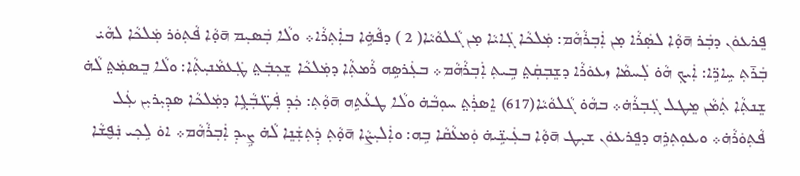ܦܸܪܥܘܿܢ ܕܒܲܪ ܗ̄ܘ̣ܵܐ ܠܣܲܪܵܐ ܡ̣ܢ ܐܲܒܼܪܵܗܵܡ: ܡܲܠܟܵܐ ܓܲܐܝܵܐ ܡ̣ܢ ܓܵܠܘܵܝܵܐ( 2 ) ܕܦܵܗܹ̇ܐ ܒܐܲܬܼܪܵܐ܀ ܘܠܵܐ ܒܲܣܝܼܡ ܗ̄ܘ̣ܵܐ ܦܵܬܼܘܿܪ ܡܲܠܟܵܐ ܠܗܵܝ̇ ܒܲܪ̄ܬܼ ܚܹܐܖܹ̈ܐ: ܐܲܝܟܼ ܗܵܘ̇ ܠܲܚܡܵܐ ܙܥܘܿܪܵܐ ܕܫܸܒܼܩܲܬ̤ ܒܹܝܬܼ ܐܲܒܼܪܵܗܵܡ܀ ܒܥܲܪܣܹܗ ܪܵܡܬܼܵܐ ܕܡܲܠܟܵܐ ܫܸܟܼܒܲܬ̤ ܛܲܥܡܵܢܝܼܬܼܵܐ: ܘܠܵܐ ܒܸܣܡܲܬ̤ ܠܵܗ̇ ܫܸܢܬܼܵܐ ܬܲܡܵܢ ܡܸܛܠ ܓܲܒܼܪܵܗ̇܀ ܒܗܵܘ̇ ܓܵܠܘܵܝܵܐ(617) ܐܸܣܪܲܬ̤ ܚܘܼܒܵܗ̇ ܘܠܵܐ ܛܥܵܬܹܗ ܗ̄ܘ̣ܵܬܼ: ܟܲܕܼ ܦܲܛ̈ܒܼܵܓܹܐ ܕܡܲܠܟܵܐ ܣܕܼܝܼܪܝܼܢ ܥܲܠ ܦܵܬܼܘܿܪܵܗ̇܀ ܘܥܘܼܬܼܪܹܗ ܕܦܸܪܥܘܿܢ ܫܝܼܛ ܗ̄ܘ̣ܵܐ ܒܥܲܝܢܹ̈ܝܗ̇ ܘܲܡܥܵܩܵܐ ܒܹܗ: ܘܐܲܠܝܼܨܵܐ ܗ̄ܘ̣ܵܬܼ ܕܲܬܼܫܲܢܸܐ ܠܵܗ̇ ܨܹܝܕܼ ܐܲܒܼܪܵܗܵܡ܀ ܐܘܿ ܠܹܟܼܝ ܢܲܦ̮ܫܵܐ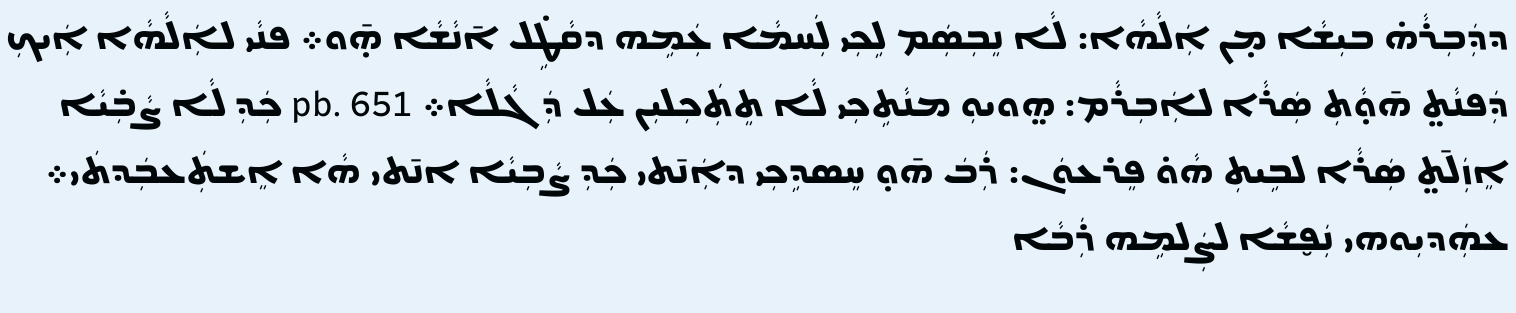ܕܕܲܒܼܪܵܗ̇ ܒܝܼܫܵܐ ܡ̣ܢ ܐܲܠܵܗܵܐ: ܠܵܐ ܢܸܒܼܣܲܡ ܠܹܟܼܝ ܠܲܚܡܵܐ ܥܲܡܹܗ ܕܩܵܛܹ̇ܠ ܐ̄ܢܵܫܵܐ ܗ̣̄ܘ܀ ܦܢܵܝ ܠܐܲܠܵܗܵܐ ܐܲܝܟܼ ܕܲܦܢܵܬ̤ ܗ̄ܘ̣ܵܬܼ ܣܲܪܵܐ ܠܐܲܒܼܪܵܡ: ܗ̤ܘܝܘܼ ܡܢܵܬܹܟܼܝ ܠܵܐ ܬܸܬܲܟܼܠܝܼܢ ܥܲܠ ܕܲܓܵܠܵܐ܀ pb. 651 ܟܲܕܼ ܠܵܐ ܨܵܒܼ̇ܝܵܐ ܐܸܙܲܠ̄ܬ̤ ܣܲܪܵܐ ܠܒܹܝܬܼ ܗܵܘ̇ ܦܸܪܥܘܿܢ: ܪܲܒܿ ܗ̄ܘ̣ ܚܸܣܕܹܟܼܝ ܕܐܲܢ̄ܬܝ ܟܲܕܼ ܨܵܒܼܝܵܐ ܐܢ̄ܬܝ ܗܵܐ ܐܸܫܬܲܥܒܲܕܬܿܝ܀ ܥܗܲܕܝܼܘܗܝ ܢܲܦ̮ܫܵܐ ܠܨܲܠܡܹܗ ܪܲܒܵܐ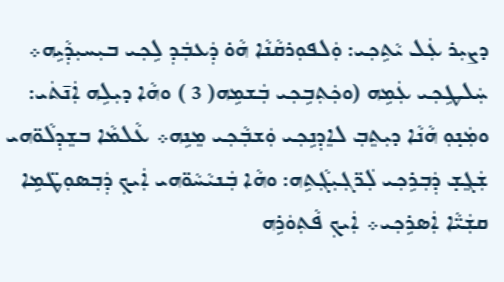ܕܨܝܼܪ ܥܲܠ ܝܵܬܹܟܼܝ: ܘܲܠܦܘܼܪܩܵܢܵܐ ܗܵܘ̇ ܕܲܥܒܲܕܼ ܠܹܟܼܝ ܒܝܼܚܝܼܕܼܵܝܹܗ܀ ܚܲܠܛܹܟܼܝ ܥܲܡܹܗ (ܘܟܲܬܼܒܹܟܼܝ ܒܲܫܡܹܗ( 3 ) ܘܗܵܐ ܕܝܼܠܹܗ ܐܲܢ̄ܬܿܝ: ܘܡܲܢ̣ܘܼ ܗܵܢܵܐ ܕܝܼܬܸܒܼ ܠܐܸܕܼܢܹܟܼܝ ܘܲܫܒܼܵܟܼܝ ܡܸܢܹܗ܀ ܥܵܠܡܵܐ ܒܫܸܕܼܠܵܘ̈ܗܝ ܫܲܓܸܫ̣ ܕܲܒܼܪܹܟܼܝ ܠܲܖ̈ܓܼܝܼܓܼܵܬܹܗ: ܘܗܵܐ ܒܲܢܝܵܚܵܘ̈ܗܝ ܐܲܝܟܼ ܕܲܒܼܣܘܼܛ̈ܡܹܐ ܩܫܲܝ̈ܵܐ ܐܲܣܪܹܟܼܝ܀ ܐܲܝܟܼ ܦܵܬܼܘܿܪܹܗ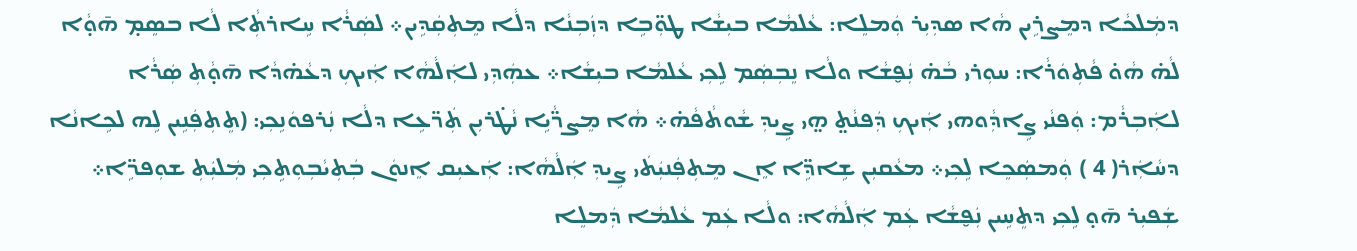ܕܡܲܠܟܵܐ ܕܡܸܨܪܹܝܢ ܗܵܐ ܣܕܼܝܼܪ ܘܲܡܠܸܐ: ܥܵܠܡܵܐ ܒܝܼܫܵܐ ܛܘܼ̈ܒܹܐ ܕܙܲܒܼܢܵܐ ܕܠܵܐ ܡܸܬܼܩܲܕܹܝܢ܀ ܠܣܲܪܵܐ ܚܹܐܪܬܼܵܐ ܠܵܐ ܒܣܸܡ̣ ܗ̄ܘ̣ܵܐ ܠܵܗ̇ ܗܵܘ̇ ܦܵܬܼܘܿܪܵܐ: ܚܘܼܪܝ ܒܵܗ̇ ܢܲܦ̮ܫܵܐ ܘܠܵܐ ܢܸܒܼܣܲܡ ܠܹܟܼܝ ܥܵܠܡܵܐ ܒܝܼܫܵܐ܀ ܥܗܲܕܼܝ ܠܐܲܠܵܗܵܐ ܐܲܝܟܼ ܕܥܵܗ̇ܕܵܐ ܗ̄ܘ̣ܵܬܼ ܣܲܪܵܐ ܠܐܲܒܼܪܵܡ: ܘܲܦܢܵܝ ܨܹܐܕܼܵܘܗܝ ܐܲܝܟܼ ܕܲܦܢܵܬ̤ ܗ̤ܝ ܨܹܝܕܼ ܫܵܘܬܵܦܵܗ̇܀ ܗܵܐ ܡܸܨܖ̈ܵܝܹܐ ܢܵܛ̇ܪܝܼܢ ܬܲܖ̈ܥܹܐ ܕܠܵܐ ܢܲܪܦܘܿܢܹܟܼܝ: (ܬܸܬܼܦܲܢܹܝܢ ܠܹܗ ܠܟܹܐܢܵܐ ܕܚܵܐܲܪ( 4 ) ܘܲܡܣܲܟܸܐ ܠܹܟܼܝ܀ ܡܥܵܩܝܼܢ ܫܹܐܕܹ̈ܐ ܐܸܢ ܡܸܬܼܦܲܢܝܲܬܿܝ ܨܹܝܕܼ ܐܲܠܵܗܵܐ: ܐܲܥܝܼܩ ܐܸܢܘܿܢ ܒܲܬܼܝܵܒܼܘܼܬܹܟܼܝ ܡܲܠܝܲܬܼ ܫܘܼܦܖܹ̈ܐ܀ ܫܲܦܝܼܪ ܗ̄ܘ̣ ܠܹܟܼܝ ܕܬܸܚܹܝܢ ܢܲܦ̮ܫܵܐ ܥܲܡ ܐܲܠܵܗܵܐ: ܘܠܵܐ ܥܲܡ ܥܵܠܡܵܐ ܕܲܡܠܸܐ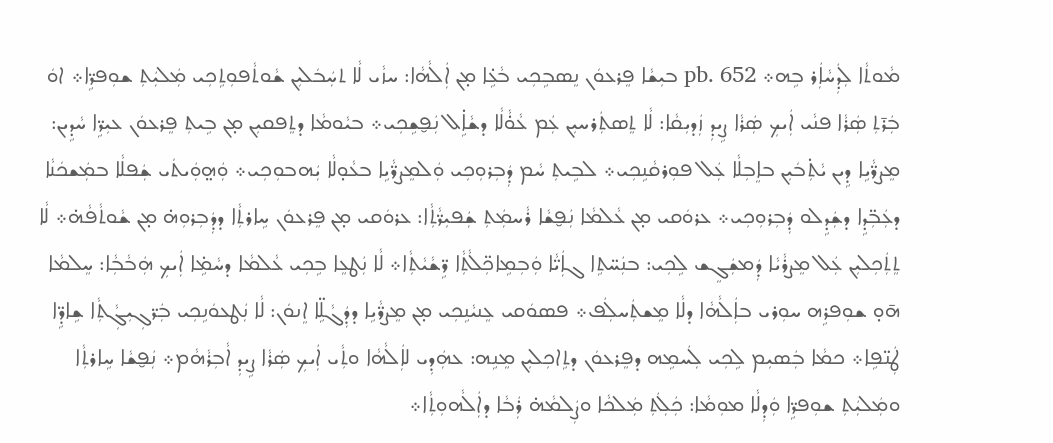ܡܵܘܬܵܐ ܠܲܕܼܚܵܐܲܪ ܒܹܗ܀ pb. 652 ܒܝܼܫܵܐ ܦܸܪܥܘܿܢ ܢܸܣܒܹܟܼܝ ܒܵܥܹ̇ܐ ܡ̣ܢ ܐܲܠܵܗܵܐ: ܚܙܵܝ ܠܵܐ ܬܚܲܒܿܠܝܼܢ ܫܵܘܬܵܦܘܼܬܹܟܼܝ ܡܲܠܝܲܬܼ ܫܘܼܦܖܹ̈ܐ܀ ܐܘܿ ܒܲܪ̄ܬܼ ܣܲܪܵܐ ܦܢܵܝ ܐܲܝܟܼ ܣܲܪܵܐ ܨܹܝܕܼ ܙܲܕܝܼܩܵܐ: ܠܵܐ ܬܸܣܬܲܪܚܝܼܢ ܥܲܡ ܥܵܘ̇ܵܠܵܐ ܕܫܵܐܹ̇ܠ ܢܲܦ̮ܫܹܟܼܝ܀ ܒܝܵܘܡܵܐ ܕܬܸܦܩܝܼܢ ܡ̣ܢ ܒܹܝܬܼ ܦܸܪܥܘܿܢ ܥܝܼܖܹ̈ܐ ܚܵܕܹܝܢ: ܡܸܨܖ̈ܵܝܹܐ ܕܹܝܢ ܝܵܬܼ̇ܒܿܝܼܢ ܒܐܸܒܼܠܵܐ ܥܲܠ ܦܘܼܪܩܵܢܹܟܼܝ܀ ܠܒܹܝܬܼ ܚܵܡ ܕܲܒܼܪܘܼܟܼܝ ܘܲܠܡܸܨܖ̈ܵܝܹܐ ܒܥܵܘ̣ܠܵܐ ܝܲܗܒܘܼܟܼܝ܀ ܘܲܗ̤ܘܲܝܬܿܝ ܫܲܦܠܵܐ ܒܡܲܫܟܿܢܵܐ ܕܥܲܒܼ̈ܕܹܐ ܕܫܲܕܹܠܘ ܕܲܒܼܪܘܼܟܼܝ܀ ܥܪܘܿܩܝ ܡ̣ܢ ܥܵܠܡܵܐ ܢܲܦ̮ܫܵܐ ܪܵܚܡܲܬܼ ܫܲܦܝܼܖ̈ܵܬܼܵܐ: ܥܪܘܿܩܝ ܡ̣ܢ ܦܸܪܥܘܿܢ ܚܹܐܪܬܼܵܐ ܕܕܲܒܼܪܘܼܗ̇ ܡ̣ܢ ܫܵܘܬܵܦܵܗ̇܀ ܠܵܐ ܬܸܬܲܟܼܠܝܼܢ ܥܲܠ ܡܸܨܪܵܝܵܐ ܕܲܡܫܲܓܸܫ ܠܹܟܼܝ: ܒܢܲܚ̈ܬܹܐ ܓܐܲܝ̈ܵܐ ܘܲܒܼܡܹܐܟܼ̈ܠܵܬܼܵܐ ܖܹ̈ܫܵܝܵܬܼܵܐ܀ ܠܵܐ ܢܲܛܥܸܐ ܒܹܟܼܝ ܥܵܠܡܵܐ ܕܚܵܡܹ̇ܐ ܐܲܝܟܼ ܗܲܒܵܒܼܵܐ: ܚܸܠܡܵܐ ܗ̄ܘ̣ ܫܘܼܦܪܹܗ ܚܘܼܪܝ ܒܐܲܠܵܗܵܐ ܕܠܵܐ ܡܸܫܬܲܚܠܲܦ܀ ܦܣܘܿܩܝ ܥܸܢܝܵܢܹܟܼܝ ܡ̣ܢ ܡܸܨܖ̈ܵܝܹܐ ܕܕܲܓܵܠܹ̈ܐ ܐܸܢܘܿܢ: ܠܵܐ ܢܲܛܥܘܿܢܹܟܼܝ ܒܲܖ̈ܓܼܝܼܓܼܵܬܼܵܐ ܫܹܐܕܹ̈ܐ ܛܲܢ̈ܦܹܐ܀ ܟܡܵܐ ܒܲܣܝܼܡ ܠܹܟܼܝ ܠܲܚܡܹܗ ܕܦܸܪܥܘܿܢ ܕܬܹܐܟܼܠܝܼܢ ܡܸܢܹܗ: ܥܗܲܕܼܝ ܠܐܲܠܵܗܵܐ ܘܬܼܵܝ ܐܲܝܟܼ ܣܲܪܵܐ ܨܹܝܕܼ ܐܵܒܼܪܵܗܵܡ܀ ܢܲܦ̮ܫܵܐ ܚܹܐܪܬܼܵܐ ܘܡܲܠܝܲܬܼ ܫܘܼܦܖܹ̈ܐ ܘܲܕܼܠܵܐ ܡܘܼܡܵܐ: ܟܲܠܲܬܼ ܡܲܠܟܵܐ ܘܨܲܠܡܵܗ̇ ܪܲܒܵܐ ܕܐܲܠܵܗܘܼܬܼܵܐ܀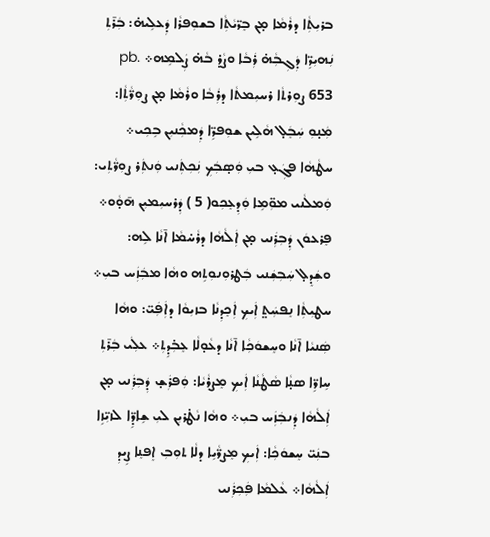ܒܪܝܼܬܼܵܐ ܕܪܵܡܵܐ ܡ̣ܢ ܒܸܖ̈ܝܵܬܼܵܐ ܒܫܘܼܦܪܵܐ ܕܲܥܠܹܝܗ̇: ܒܲܪ̄ܬܼ ܢܲܗܝܼܖܹ̈ܐ ܕܲܓܼܒܼܵܗ̇ ܪܲܒܵܐ ܘܨܵܪ̣ ܒܵܗ̇ ܨܲܠܡܹܗ܀ pb. 653 ܨܘܼܪܬܵܐ ܪܚܝܼܡܬܵܐ ܕܪܲܒܵܐ ܘܪܵܡܵܐ ܡ̣ܢ ܨܘܼܖ̈ܵܬܼܵܐ: ܡܲܢ̣ܘܼ ܚܲܒܸܿܠ̣ ܗܵܠܹܝܢ ܫܘܼܦܖܹ̈ܐ ܕܲܡܟܼܵܢܝܼܢ ܒܹܟܼܝ܀ ܚܛܵܗܵܐ ܦܓܲܥ̣ ܒܝܼ ܘܲܣ̣ܒܲܟܼ ܢܲܟܼܬܲܢܝ ܘܲܢܬܲܪ ܨܘܼܖ̈ܵܬܼܝ: ܘܲܡܠܵܢܝ ܡܘܼ̈ܡܹܐ ܘܲܕܼܥܸܟܼܘ( 5 ) ܕܲܪܚܝܼܡܝܼܢ ܗ̄ܘ̣ܵܘ܀ ܦܸܪܥܘܿܢ ܕܲܒܼܪܲܢܝ ܡ̣ܢ ܐܲܠܵܗܵܐ ܕܪܵܚ̇ܡܵܐ ܐ̄ܢܵܐ ܠܹܗ: ܘܫܲܕܸܠ̣ ܚܲܒܼܫܲܢܝ ܒܲܛܪܘܼܢܘܼܬܹܗ ܘܗܵܐ ܡܒܲܙܲܚ ܒܝܼ܀ ܚܛܝܼܬܼܵܐ ܢܸܦܚܲܬ̤ ܐܲܝܟܼ ܐܲܟܸܕܼܢܵܐ ܒܙܝܼܘܵܐ ܕܐܲܦܲܝ̈: ܘܗܵܐ ܣܲܢܝܵܐ ܐ̄ܢܵܐ ܘܚܸܫܘܿܟܼܵܐ ܐ̄ܢܵܐ ܕܥܵܘ̣ܠܵܐ ܥܸܒܼ̇ܕܹܬܼ܀ ܥܠܲܝ ܒܲܪ̄ܬܼ ܚܹܐܖܹ̈ܐ ܣܢ̣ܵܐ ܣܵܛܵܢܵܐ ܐܲܝܟܼ ܡܸܨܪܵܝܵܐ: ܘܲܦܪܲܫ̣ ܕܲܒܼܪܲܢܝ ܡ̣ܢ ܐܲܠܵܗܵܐ ܕܲܢܒܲܙܲܚ ܒܝܼ܀ ܘܗܵܐ ܢܵܛ̇ܪܝܼܢ ܠܝܼ ܫܹܐܕܹ̈ܐ ܠܙܝܼ̈ܙܹܐ ܒܢܲܝ̈ ܚܸܫܘܿܟܼܵܐ: ܐܲܝܟܼ ܡܸܨܖ̈ܵܝܹܐ ܕܠܵܐ ܬܘܼܒܼ ܐܸܦܢܸܐ ܨܹܝܕܼ ܐܲܠܵܗܵܐ܀ ܥܵܠܡܵܐ ܦܲܟܼܪܲܢܝ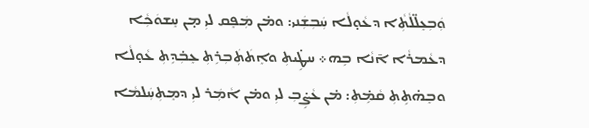ܘܲܒܼܥܸܠ̈ܠܵܬܼܵܐ ܕܥܵܘ̣ܠܵܐ ܚܲܒܼܫܲܢܝ: ܘܡ̇ܢ ܡܲܦܸܩ ܠܝܼ ܡ̣ܢ ܚܸܫܘܿܟܼܵܐ ܕܥܵܡܪܵܐ ܐ̄ܢܵܐ ܒܹܗ܀ ܚܛܹ̇ܝܬܼ ܘܐܸܬܿܬܲܒܼܪܹܬܼ ܥܸܒܼ̇ܕܹܬܼ ܥܵܘ̣ܠܵܐ ܘܒܸܗ̇ܬܹܬܼ ܩܵܡܹ̇ܬܼ: ܡ̇ܢ ܥܵܨܹ̇ܒܼ ܠܝܼ ܘܡ̇ܢ ܐܵܡܲܪ ܠܝܼ ܕܡܸܬܼܚܲܠܡܵܐ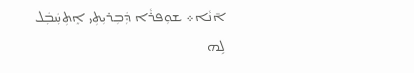ܐ̄ܢܵܐ܀ ܫܘܼܦܪܵܐ ܕܲܒܼܪܝܼܬܼܝ ܐܸܬܼܚܲܒܲܠ ܠܹܗ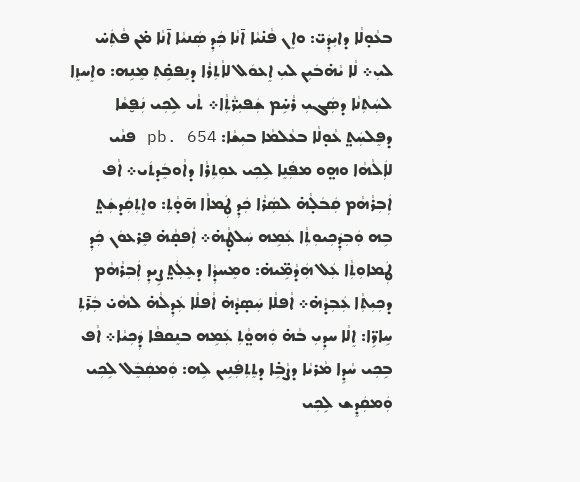ܒܥܵܘ̣ܠܵܐ ܕܐܝܼܕܲܝ̈: ܘܐܸܢ ܦܵܢ̇ܝܵܐ ܐ̄ܢܵܐ ܟܲܕܼ ܣܲܢܝܵܐ ܐ̄ܢܵܐ ܡ̇ܢ ܦܵܬܲܚ̇ ܠܝܼ܀ ܠܵܐ ܝܵܗ̇ܒܿܝܼܢ ܠܝܼ ܐܸܥܘܿܠ ܠܐܵܬܼܪܵܐ ܕܢܸܦܩܹ̇ܬܼ ܡܸܢܹܗ: ܘܐܸܚܙܸܐ ܠܚܲܬܼܢܵܐ ܕܣܲܓܝܼ ܪܵܚܹ̇ܡ ܫܲܦܝܼܖ̈ܵܬܼܵܐ܀ ܬܵܝ ܠܹܟܼܝ ܢܲܦ̮ܫܵܐ ܕܦܸܠܚܲܬ̤ ܥܵܘ̣ܠܵܐ ܒܥܵܠܡܵܐ ܒܝܼܫܵܐ: pb. 654 ܦܢܵܝ ܠܐܲܠܵܗܵܐ ܘܗ̤ܘ ܡܦܲܢܸܐ ܠܹܟܼܝ ܥܘܼܬܼܪܵܐ ܕܐܵܘܒܸܿܕܬܿܝ܀ ܐܵܦ ܐܲܒܼܪܵܗܵܡ ܩܲܒܿܠ̣ܵܗ̇ ܠܣܲܪܵܐ ܟܲܕܼ ܛܲܡܐܵܐ ܗ̄ܘ̣ܵܬܼ: ܘܐܸܬܼܩܲܕܫܲܬ̤ ܒܹܗ ܘܲܒܼܕܲܟܼܝܘܼܬܼܵܐ ܥܲܡܹܗ ܚܲܠܛ̣ܵܗ̇܀ ܐܲܦܩ̣ܵܗ̇ ܦܸܪܥܘܿܢ ܟܲܕܼ ܛܲܡܐܘܼܬܼܵܐ ܥܲܠ ܗܲܕܵܡܹ̈ܝܗ̇: ܘܡܸܚܕܼܵܐ ܕܥܸܠܲܬ̤ ܨܹܝܕܼ ܐܲܒܼܪܵܗܵܡ ܕܟܼܝܼܬܼܵܐ ܥܲܒܼܕܵܗ̇܀ ܐܵܦܠܵܐ ܚܲܣ̣ܕܵܗ̇ ܐܵܦܠܵܐ ܥܲܕܼܠܵܗ̇ ܠܗܵܝ̇ ܒܲܪ̄ܬܼ ܚܹܐܖܹ̈ܐ: ܐܸܠܵܐ ܚܕܼܝܼ ܒܵܗ̇ ܘܲܗܘ̤ܵܬܼ ܥܲܡܹܗ ܒܢܸܩܦܵܐ ܕܲܟܼܝܵܐ܀ ܐܵܦ ܒܹܟܼܝ ܚܵܕܹܐ ܡܵܪܝܵܐ ܕܨܵܒܹ̇ܐ ܕܬܸܬܼܦܲܢܹܝܢ ܠܹܗ: ܘܲܡܩܲܒܸܿܠ ܠܹܟܼܝ ܘܲܡܩܲܕܸܫ ܠܹܟܼܝ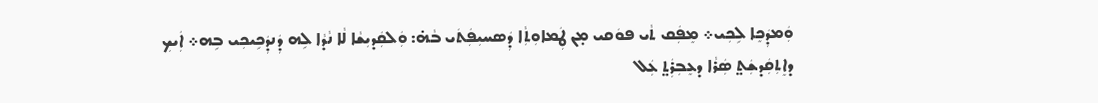ܘܲܡܕܲܟܸܐ ܠܹܟܼܝ܀ ܡܸܦܲܩ ܬܵܝ ܦܘܿܩܝ ܡ̣ܢ ܛܲܡܐܘܼܬܼܵܐ ܕܲܣܚܝܼܦܲܬܿܝ ܒܵܗ̇: ܘܲܠܩܲܕܝܼܫܵܐ ܠܵܐ ܢܵܕܵܐ ܠܹܗ ܕܲܢܕܲܟܹܝܟܼܝ ܒܹܗ܀ ܐܲܝܟܼ ܕܐܸܬܼܩܲܕܫܲܬ̤ ܣܲܪܵܐ ܕܥܸܒܼܪܲܬ̤ ܥܲܠ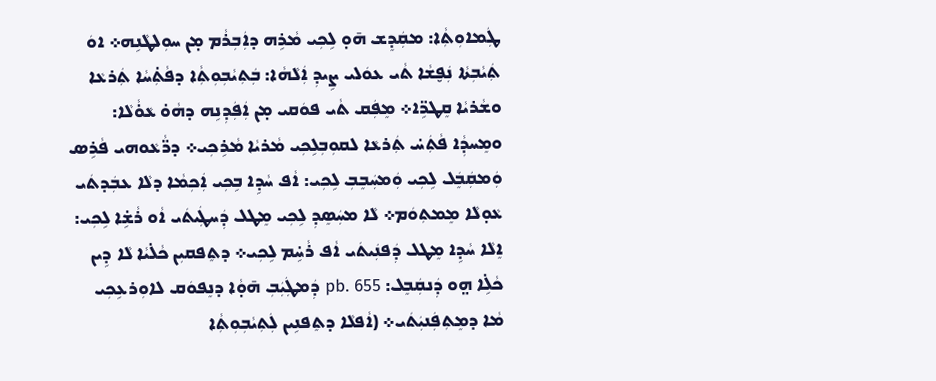ܛܲܡܐܘܼܬܼܵܐ: ܡܩܲܕܸܫ ܗ̄ܘ̣ ܠܹܟܼܝ ܡܵܪܹܗ ܕܐܲܒܼܪܵܡ ܡ̣ܢ ܚܘܼܠܛܵܢܹܗ܀ ܐܘܿ ܬܲܝܵܒܼܬܵܐ ܢܲܦ̮ܫܵܐ ܬܵܝ ܥܘܿܠܝ ܨܹܝܕܼ ܐܲܠܵܗܵܐ: ܒܲܬܼܝܵܒܼܘܼܬܼܵܐ ܕܦܵܬܼ̇ܚܵܐ ܬܲܪܥܵܐ ܘܫܵܪܝܵܐ ܩܸܛܖܹ̈ܐ܀ ܡܸܦܲܩ ܬܵܝ ܦܘܿܩܝ ܡ̣ܢ ܐܲܦܲܕܼܢܹܗ ܕܗܵܘ̇ ܥܵܘ̇ܵܠܵܐ: ܘܡܸܚܕܼܵܐ ܦܵܬܲܚ̇ ܬܲܪܥܵܐ ܠܩܘܼܒܼܠܹܟܼܝ ܡܵܪܝܵܐ ܡܵܪܹܟܼܝ܀ ܕܖ̈ܵܥܵܘܗܝ ܦܵܪܹܣ ܘܲܡܩܲܒܸܿܠ ܠܹܟܼܝ ܘܲܡܚܲܒܸܒܼ ܠܹܟܼܝ: ܐܵܦ ܚܵܕܹܐ ܒܹܟܼܝ ܐܲܟܼܡܵܐ ܕܠܵܐ ܥܒܲܕܬܿܝ ܥܵܘ̣ܠܵܐ ܡܸܡܬܼܘܿܡ܀ ܠܵܐ ܡܚܲܣܸܕܼ ܠܹܟܼܝ ܡܸܛܠ ܕܲܚܛܲܝܬܿܝ ܐܵܘ ܪܵܫܹ̇ܐ ܠܹܟܼܝ: ܐܸܠܵܐ ܚܵܕܹܐ ܡܸܛܠ ܕܲܦܢܲܝܬܿܝ ܐܵܦ ܪܵܚܹ̇ܡ ܠܹܟܼܝ܀ ܕܬܸܦܩܝܼܢ ܟܵܠ̇ܝܵܐ ܠܵܐ ܕܹܝܢ ܟܵܠܹ̇ܐ ܗ̤ܘ ܕܲܢܩܲܒܸܠ: pb. 655 ܕܲܡܛܲܝܲܒܼ ܗ̄ܘ̣ܵܐ ܕܢܸܦܘܿܩ ܠܐܘܼܪܥܹܟܼܝ ܡܵܐ ܕܡܸܬܼܦܲܢܝܲܬܿܝ܀ (ܐܵܦܠܵܐ ܕܬܸܦܢܹܝܢ ܠܲܬܼܝܵܒܼܘܼܬܼܵܐ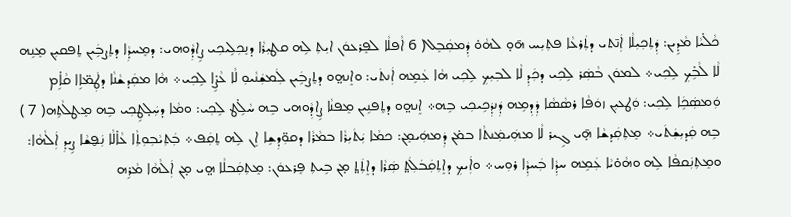ܟܵܠ̇ܝܵܐ ܡܵܕܹܝܢ: ܕܲܬܼܟܼܝܼܠܵܐ ܐܲܢ̄ܬܝ ܕܬܲܪܥܵܐ ܦܬܼܝܼܚ ܗ̄ܘ̣ ܠܗܵܘ̇ ܕܲܡܩܲܒܸܠ( 6 ܐܵܦܠܵܐ ܠܦܸܪܥܘܿܢ ܐܝܼܬܼ ܠܹܗ ܩܛܝܼܪܵܐ ܕܢܸܟܼܠܹܝܟܼܝ ܨܹܐܕܼܵܘܗܝ: ܕܡܸܚܕܼܵܐ ܕܬܸܨܒܹܿܝܢ ܬܸܦܩܝܼܢ ܡܸܢܹܗ ܠܵܐ ܠܵܒܹ̇ܟܼ ܠܹܟܼܝ܀ ܠܡܘܿܢ ܒܵܣܲܪ ܠܹܟܼܝ ܕܟܲܕܼ ܠܵܐ ܠܒܼܝܼܟܼ ܠܹܟܼܝ ܗܵܐ ܥܲܡܹܗ ܐܲܢܬܿܝ: ܘܐܸܢܗ̤ܘ ܕܬܸܨܒܹܿܝܢ ܠܲܡܫܲܢܵܝܘܼ ܠܵܐ ܥܵܨܹ̇ܐ ܠܹܟܼܝ܀ ܗܵܐ ܡܩܲܕܫܵܢܵܐ ܕܛܲܡ̈ܐܹܐ ܩܵܐܹ̇ܡ ܘܲܡܣܲܟܹܿܐ ܠܹܟܼܝ: ܘܲܛܥܝܼܢ ܙܘܿܦܵܐ ܪܣܵܣܵܐ ܕܲܕܼܡܹܗ ܕܲܢܕܲܟܹܝܟܼܝ ܒܹܗ܀ ܐܸܢܗ̤ܘ ܕܬܸܦܢܹܝܢ ܡܸܦܢܵܐ ܨܹܐܕܼܵܘܗܝ ܒܹܗ ܚܵܠܹ̇ܛ ܠܹܟܼܝ: ܘܡܵܐ ܕܚܲܠ̣ܛܹܟܼܝ ܒܹܗ ܡܸܛܠܵܬܹܗ( 7 ) ܒܹܗ ܩܲܕܝܼܫܲܬܿܝ܀ ܡܸܬܼܩܲܕܫܵܐ ܗ̣̄ܝ ܓܹܝܪ ܠܵܐ ܡܗܲܝܡܲܢܬܵܐ ܒܡ̇ܢ ܕܲܡܗܲܝܡܸܢ: ܟܡܵܐ ܝܲܬܿܝܼܪܵܐ ܒܡܵܪܵܐ ܕܩܘܼ̈ܕܼܫܹܐ ܐܸܢ ܠܹܗ ܬܸܩܲܦ܀ ܒܲܬܼܝܵܒܼܘܼܬܼܵܐ ܥܵܐ̇ܠܵܐ ܢܲܦ̮ܫܵܐ ܨܹܝܕܼ ܐܲܠܵܗܵܐ: ܘܡܸܬܼܢܲܩܦܵܐ ܠܹܗ ܘܗܵܘ̇ܝܵܐ ܥܲܡܹܗ ܚܕܼܵܐ ܒܲܚܕܼܵܐ ܪܘܼܚ܀ ܘܐܲܝܟܼ ܕܐܸܬܼܩܲܒܿܠܲܬ̤ ܣܲܪܵܐ ܕܐܸܬܲܬ̤ ܡ̣ܢ ܒܹܝܬܼ ܦܸܪܥܘܿܢ: ܡܸܬܼܩܲܒܠܵܐ ܗ̤ܝ ܡ̣ܢ ܐܲܠܵܗܵܐ ܡܵܪܹܗ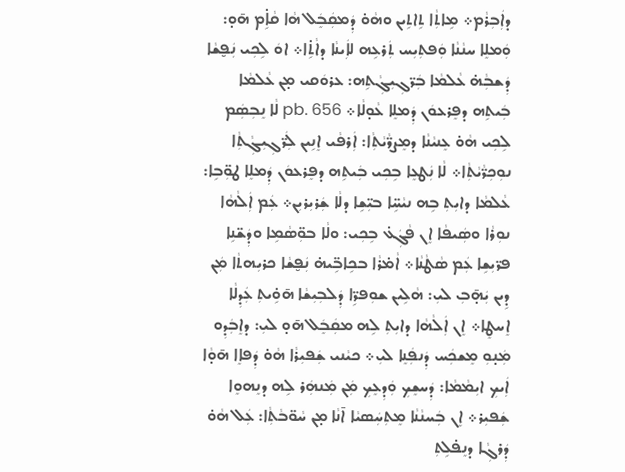ܕܐܲܒܼܪܵܡ܀ ܡܹܐܬܼܵܐ ܬܹܐܬܹܝܢ ܘܗܵܘ̇ ܕܲܡܩܲܒܸܿܠ ܗܵܐ ܩܵܐܹ̇ܡ ܗ̄ܘ̣: ܘܲܡܠܸܐ ܚܢܵܢܵܐ ܘܲܦܬܼܝܼܚ ܬܲܪܥܹܗ ܠܐܲܝܢܵܐ ܕܐܵܬܹ̇ܐ܀ ܐܘܿ ܠܹܟܼܝ ܢܲܦ̮ܫܵܐ ܕܲܫܒܼܵܗ̇ ܥܵܠܡܵܐ ܒܲܖ̈ܓܼܝܼܓܼܵܬܹܗ: ܥܪܘܿܩܝ ܡ̣ܢ ܥܵܠܡܵܐ ܒܲܝܬܹܗ ܕܦܸܪܥܘܿܢ ܕܲܡܠܸܐ ܥܵܘ̣ܠܵܐ܀ pb. 656 ܠܵܐ ܢܸܒܼܣܲܡ ܠܹܟܼܝ ܗܵܘ̇ ܥܸܢܝܵܢܵܐ ܕܡܸܨܖ̈ܵܝܵܬܼܵܐ: ܐܲܪܦܵܝ ܐܸܢܹܝܢ ܠܲܖ̈ܓܼܝܼܓܼܵܬܼܵܐ ܢܘܼܟܼܖ̈ܵܝܵܬܼܵܐ܀ ܠܵܐ ܢܲܛܥܸܐ ܒܹܟܼܝ ܒܲܝܬܹܗ ܕܦܸܪܥܘܿܢ ܕܲܡܠܸܐ ܛܘܼ̈ܒܹܐ: ܥܵܠܡܵܐ ܕܐܝܼܬܼ ܒܹܗ ܢܝܵܚܹ̈ܐ ܒܝܼ̈ܫܹܐ ܕܠܵܐ ܫܲܪܝܼܪܝܼܢ܀ ܥܲܡ ܐܲܠܵܗܵܐ ܢܘܼܪܵܐ ܘܣܲܝܦܵܐ ܐܸܢ ܦܵܓܲܥ̇ ܒܹܟܼܝ: ܘܠܵܐ ܒܘܼ̈ܣܵܡܹܐ ܘܕܲܫ̈ܢܹܐ ܦܖ̈ܝܼܫܹܐ ܥܲܡ ܣܵܛܵܢܵܐ܀ ܐܵܡ̇ܪܵܐ ܒܟܹܐܒܹ̈ܝܗ̇ ܢܲܦ̮ܫܵܐ ܟܪܝܼܗܬܵܐ ܡܲܢ ܕܹܝܢ ܝܲܗ̣̄ܒܼ ܠܝܼ: ܗܵܠܹܝܢ ܫܘܼܦܖܹ̈ܐ ܕܲܠܒܼܝܼܫܵܐ ܗ̄ܘܹ̇ܝܬܼ ܥܲܕܼܠܵܐ ܐܸܚܛܸܐ܀ ܐܸܢ ܐܲܠܵܗܵܐ ܕܐܝܼܬܼ ܠܹܗ ܡܩܲܒܸܿܠ ܗ̄ܘ̣ ܠܝܼ: ܕܐܸܒܲܕܼܘ ܡܲܢ̣ܘܼ ܡܸܫܟܲܚ ܕܲܢܦܲܢܸܐ ܠܝܼ܀ ܟܝܵܢܝ ܫܲܦܝܼܪܵܐ ܗܵܘ̇ ܕܲܦܐܸܐ ܗ̄ܘ̣ܵܐ ܐܲܝܟܼ ܐܝܼܡܵܡܵܐ: ܕܲܚܫܸܟܼ ܘܲܕܼܥܸܟܼ ܡܲܢ ܡܲܢܗܲܪ ܠܹܗ ܕܢܸܗܘܸܐ ܫܲܦܝܼܪ܀ ܐܸܢ ܒܲܚܢܵܢܵܐ ܡܸܬܼܚܲܣܝܵܐ ܐ̄ܢܵܐ ܡ̣ܢ ܚܵܘ̈ܒܵܬܼܵܐ: ܥܲܠ ܗܵܘ̇ ܕܲܪܓܼܵܐ ܕܢܸܦ̇ܠܹܬܼ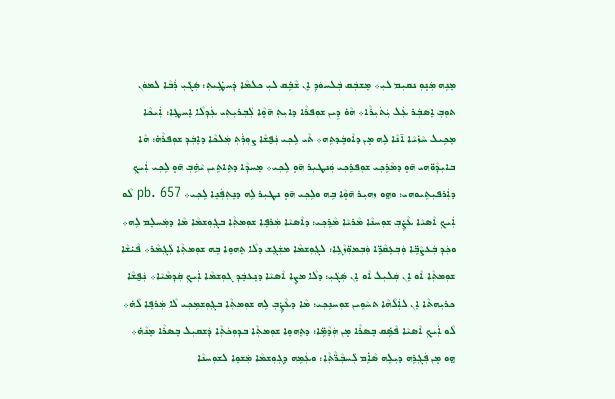ܡܸܢܹܗ ܡܲܢ̣ܘܼ ܢܩܝܼܡ ܠܝܼ܀ ܡܸܫܒܲܩ ܒܲܠܚܘܿܕܼ ܐܸܢ ܫܵܒܹ̇ܩ ܠܝܼ ܟܠܡܵܐ ܕܲܚܛܹ̇ܝܬܼ: ܣܲܓܿܝܼ ܪܲܒܵܐ ܠܡܘܿܢ ܬܘܼܒܼ ܐܸܣܒܲܪ ܥܲܠ ܝܲܬܿܝܼܪܵܐ܀ ܗܵܘ̇ ܕܹܝܢ ܫܘܼܦܪܵܐ ܕܐܝܼܬܼ ܗ̄ܘ̣ܵܐ ܠܲܒܼܪܝܼܬܼܝ ܥܲܕܼܠܵܐ ܐܸܚܛܸܐ: ܐܲܝܟܵܐ ܡܸܟܹܝܠ ܚܵܙ̇ܝܵܐ ܐ̄ܢܵܐ ܠܹܗ ܡ̣ܢ ܕܐܵܘܒܸܿܕܬܹܗ܀ ܬܵܝ ܠܹܟܼܝ ܢܲܦ̮ܫܵܐ ܨܘܼܪܲܬܼ ܡܲܠܟܵܐ ܕܐܸܒܲܕܼ ܫܘܼܦܪܵܗ̇: ܗܵܐ ܒܐܝܼܕܼܵܘ̈ܗܝ ܗ̄ܘ̣ ܕܡܵܪܹܟܼܝ ܫܘܼܦܪܹܟܼܝ ܘܲܢܛܝܼܪ ܗ̄ܘ̣ ܠܹܟܼܝ܀ ܡܸܚܕܼܵܐ ܕܬܹܐܬܹܝܢ ܝܵܗܹ̇ܒܼ ܗ̄ܘ̣ ܠܹܟܼܝ ܐܲܝܟܼ ܕܐܲܪܦܝܼܬܹܝܘܗܝ: ܘܗ̤ܘ ܙܗܝܼܪ ܗ̄ܘ̣ܵܐ ܒܹܗ ܘܠܹܟܼܝ ܗ̄ܘ̣ ܢܛܝܼܪ ܠܹܗ ܕܢܸܬܼܦܲܢܸܐ ܠܹܟܼܝ܀ pb. 657 ܠܵܘ ܐܲܝܟܼ ܐܵܣܝܵܐ ܥܵܨܹ̇ܒܼ ܫܘܼܚܢܵܐ ܡܵܪܝܵܐ ܡܵܪܹܟܼܝ: ܕܐܵܣܝܵܐ ܡܲܪܦܸܐ ܫܘܼܡܬܼܵܐ ܒܓܼܘܼܫܡܵܐ ܡܵܐ ܕܡܲܚܠܸܡ ܠܹܗ܀ ܘܟܲܕܼ ܒܲܥܨܵܒܹ̈ܐ ܘܲܒܼܥܸܩܵܖܹ̈ܐ ܘܲܒܼܡܘܼ̈ܙܵܓܹܐ: ܠܓܼܘܼܫܡܵܐ ܡܫܲܓܸܫ ܕܠܵܐ ܬܸܗܘܸܐ ܒܹܗ ܫܘܼܡܬܼܵܐ ܠܲܓܼܡܵܪ܀ ܦܵܝ̇ܫܵܐ ܫܘܼܡܬܼܵܐ ܐܵܘ ܐܸܢ ܩܲܠܝܼܠ ܐܵܘ ܐܸܢ ܣܲܓܿܝܼ: ܕܠܵܐ ܡܨܸܐ ܐܵܣܝܵܐ ܕܢܸܥܒܸܿܕܼ ܓܘܼܫܡܵܐ ܐܲܝܟܼ ܩܲܕܼܡܵܝܵܐ܀ ܢܲܦ̮ܫܵܐ ܟܪܝܼܗܬܵܐ ܐܸܢ ܠܐܲܠܵܗܵܐ ܬܚܵܘܹܝܢ ܫܘܼܚܢܹܟܼܝ: ܡܵܐ ܕܥܵܨܹ̇ܒܼ ܠܹܗ ܫܘܼܡܬܼܵܐ ܒܓܼܘܼܫܡܹܟܼܝ ܠܵܐ ܡܲܪܦܸܐ ܠܵܗ̇܀ ܠܵܘ ܐܲܝܟܼ ܐܵܣܝܵܐ ܦܵܣܹ̇ܩ ܒܸܣܪܵܐ ܡ̣ܢ ܗܲܕܵܡܹ̈ܐ: ܕܬܸܗܘܸܐ ܫܘܼܡܬܼܵܐ ܒܕܼܘܼܟܿܬܼܵܐ ܕܲܫܩܝܼܠ ܒܸܣܪܵܐ ܡܸܢܵܗ̇܀ ܗ̤ܘ ܡ̣ܢ ܦܲܓܼܪܹܗ ܕܝܼܠܹܗ ܣܵܐܹ̇ܡ ܠܲܚܒܼܵܖ̈ܵܬܼܵܐ: ܘܥܲܡܹܗ ܕܓܼܘܼܫܡܵܐ ܡܲܫܘܸܐ ܠܫܘܼܚܢܵܐ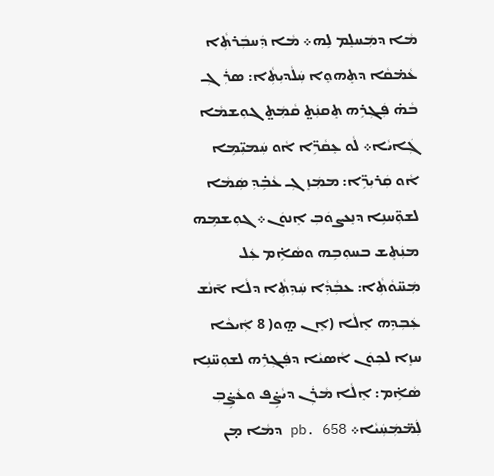ܡܵܐ ܕܡܲܚܠܸܡ ܠܹܗ܀ ܡܵܐ ܕܲܚܒܲܪܬܼܵܐ ܥܵܡ̇ܩܵܐ ܕܬܸܗܘܸܐ ܚܲܠܵܕܝܼܬܼܵܐ: ܣܪܲܓܼ ܒܵܗ̇ ܦܲܓܼܪܹܗ ܬܸܩܢܲܬ̤ ܩܵܡܲܬ̤ ܓܘܼܫܡܵܐ ܓܲܐܝܵܐ܀ ܠܵܘ ܥܸܩܵܖܹ̈ܐ ܐܵܘ ܚܲܡܝܼ̈ܡܹܐ ܐܵܘ ܩܲܪܝܼܖܹ̈ܐ: ܡܡܲܙܸܓܼ ܥܵܒܹ̇ܕܼ ܣܲܡܵܐ ܠܫܘܼ̈ܚܢܹܐ ܕܢܸܥܨܘܿܒܼ ܐܸܢܘܿܢ܀ ܓܘܼܫܡܹܗ ܡܢܲܬܸܫ ܒܚܘܼܒܹܗ ܘܣܵܐܹ̇ܡ ܥܲܠ ܡܲܚ̈ܘܵܬܼܵܐ: ܥܒܼܵܕܼܵܐ ܚܲܕܼܬܼܵܐ ܕܠܵܐ ܐ̄ܢܵܫ ܥܲܒܼܕܹܗ ܐܸܠܵܐ (ܐܸܢ ܗ̤ܘ( 8 ܐܲܝܟܵܐ ܚܙܸܐ ܠܟܼܘܿܢ ܐܵܣܝܵܐ ܕܦܲܓܼܪܹܗ ܠܫܘܼܚ̈ܢܹܐ ܣܵܐܹ̇ܡ: ܐܸܠܵܐ ܡܵܪܲܢ ܕܝܵܨܹ̇ܦ ܘܥܵܨܹ̇ܒܼ ܠܲܡ̈ܡܲܚܲܝܵܐ܀ pb. 658 ܕܡܵܐ ܡ̣ܢ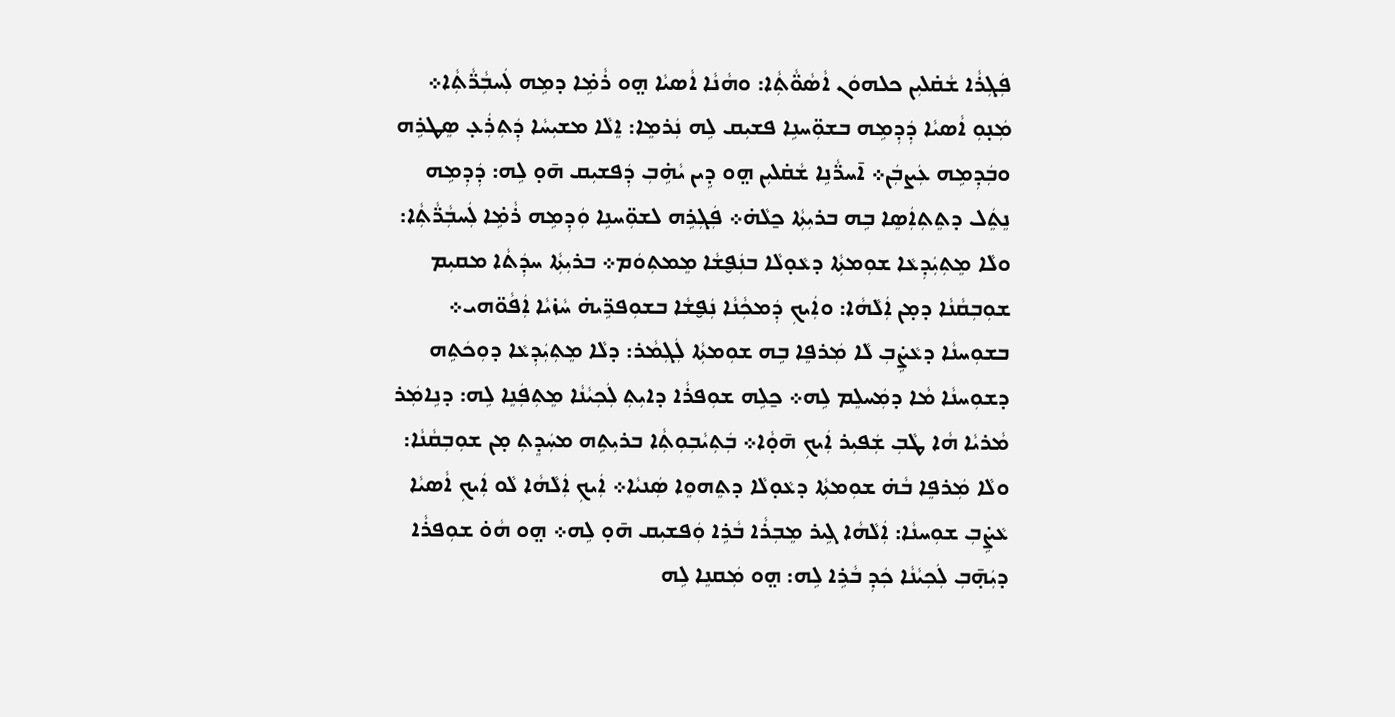ܦܲܓܼܪܵܐ ܫܵܩ̇ܠܝܼܢ ܟܠܗܘܿܢ ܐܵܣܵܘ̈ܵܬܼܵܐ: ܘܗܵܢܵܐ ܐܵܣܝܵܐ ܗ̤ܘ ܪܵܡܹ̇ܐ ܕܡܹܗ ܠܲܚܒܼܵܖ̈ܵܬܼܵܐ܀ ܡܲܢ̣ܘܼ ܐܵܣܝܵܐ ܕܲܕܼܡܹܗ ܒܫܘܼ̈ܚܢܹܐ ܦܫܝܼܩ ܠܹܗ ܢܲܪܡܸܐ: ܐܸܠܵܐ ܡܫܝܼܚܵܐ ܕܲܬܼܪܲܥ̣ ܣܸܛܪܹܗ ܘܒܲܕܼܡܹܗ ܥܲܨܒܲܢ܀ ܐ̄ܚܖ̈ܵܢܹܐ ܫܵܩ̇ܠܝܼܢ ܗ̤ܘ ܕܹܝܢ ܝܵܗܹ̇ܒܼ ܕܲܦܫܝܼܩ ܗ̄ܘ̣ ܠܹܗ: ܕܲܕܼܡܹܗ ܢܸܬܸܿܠ ܕܬܸܬܼܐܲܣܸܐ ܒܹܗ ܒܪܝܼܬܼܵܐ ܟ̱ܠܵܗ̇܀ ܦܲܓܼܪܹܗ ܠܫܘܼ̈ܚܢܹܐ ܘܲܕܼܡܹܗ ܪܵܡܹ̇ܐ ܠܲܚܒܼܵܖ̈ܵܬܼܵܐ: ܘܠܵܐ ܡܸܬܼܝܲܕܼܥܵܐ ܫܘܼܡܬܼܵܐ ܕܥܵܘ̣ܠܵܐ ܒܢܲܦ̮ܫܵܐ ܡܸܡܬܼܘܿܡ܀ ܒܪܝܼܬܼܵܐ ܚܕܲܬܵܐ ܡܩܝܼܡ ܫܘܼܒܼܩܵܢܵܐ ܕܡ̣ܢ ܐܲܠܵܗܵܐ: ܘܐܲܝܟܼ ܕܲܡܟܼܵܢܵܐ ܢܲܦ̮ܫܵܐ ܒܫܘܼܦܖܹ̈ܝܗ̇ ܚܵܙ̇ܝܵܐ ܐܲܦܵܘ̈ܗܝ܀ ܒܫܘܼܚܢܵܐ ܕܥܵܨܹ̇ܒܼ ܠܵܐ ܡܲܪܦܸܐ ܒܹܗ ܫܘܼܡܬܼܵܐ ܠܲܓܼܡܵܪ: ܕܠܵܐ ܡܸܬܼܝܲܕܼܥܵܐ ܕܘܼܟܿܬܹܗ ܕܫܘܼܚܢܵܐ ܡܵܐ ܕܡܲܚܠܸܡ ܠܹܗ܀ ܟ̱ܠܹܗ ܫܘܼܦܪܵܐ ܕܐܝܼܬܼ ܠܲܟܼܝܵܢܵܐ ܡܸܬܼܦܲܢܸܐ ܠܹܗ: ܕܢܹܐܡܲܪ ܡܵܪܝܵܐ ܗܵܐ ܛܵܒܼ ܫܲܦܝܼܪ ܐܲܝܟܼ ܗ̄ܘ̣ܵܐ܀ ܒܲܬܼܝܵܒܼܘܼܬܼܵܐ ܒܪܝܼܬܹܗ ܡܚܲܕܸܬܼ ܡ̣ܢ ܫܘܼܒܼܩܵܢܵܐ: ܘܠܵܐ ܡܲܪܦܸܐ ܒܵܗ̇ ܫܘܼܡܬܼܵܐ ܕܥܵܘ̣ܠܵܐ ܕܬܸܗܘܸܐ ܣܲܢܝܵܐ܀ ܐܲܝܟܼ ܐܲܠܵܗܵܐ ܠܵܘ ܐܲܝܟܼ ܐܵܣܝܵܐ ܥܵܨܹ̇ܒܼ ܫܘܼܚܢܵܐ: ܐܲܠܵܗܵܐ ܓܹܝܪ ܡܸܒܼܪܵܐ ܒܵܪܹܐ ܘܲܦܫܝܼܩ ܗ̄ܘ̣ ܠܹܗ܀ ܗ̤ܘ ܗܵܘ̇ ܫܘܼܦܪܵܐ ܕܝܲܗ̣̄ܒܼ ܠܲܟܼܝܵܢܵܐ ܟܲܕܼ ܒܵܪܹܐ ܠܹܗ: ܗ̤ܘ ܡܲܩܢܸܐ ܠܹܗ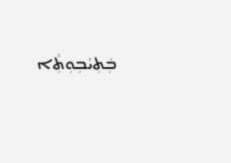ܒܲܬܼܝܵܒܼܘܼܬܼܵܐ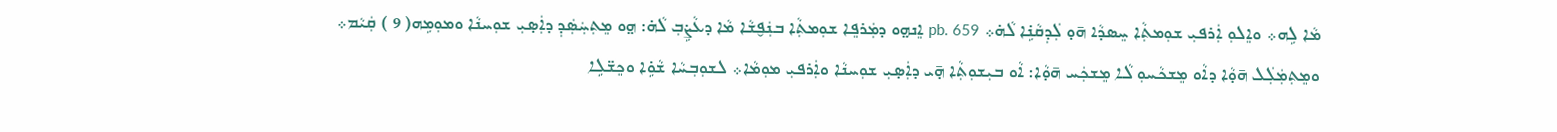ܡܵܐ ܠܹܗ܀ ܘܐܸܠܘܼ ܐܲܪܦܝܼ ܫܘܼܡܬܼܵܐ ܚܸܣܕܵܐ ܗ̄ܘ̣ ܠܲܕܼܩܵܢܹ̇ܐ ܠܵܗ̇܀ pb. 659 ܐܸܢܗ̤ܘ ܕܡܲܪܦܸܐ ܫܘܼܡܬܼܵܐ ܒܢܲܦ̮ܫܵܐ ܡܵܐ ܕܥܵܨܹ̇ܒܼ ܠܵܗ̇: ܗ̤ܘ ܡܸܬܼܚܲܣܲܕܼ ܕܐܲܣ̣ܝܼ ܫܘܼܚܢܵܐ ܘܡܘܼܡܹܗ( 9 ) ܩܲܝܵܡ܀ ܘܡܸܬܼܡܲܠܲܠ ܗ̄ܘ̣ܵܐ ܕܐܵܘ ܡܸܫܟܵܚܘܼ ܠܵܐ ܡܸܫܟܲܚ ܗ̄ܘ̣ܵܐ: ܐܵܘ ܒܝܼܫܘܼܬܼܵܐ ܗ̣̄ܝ ܕܐܲܣ̣ܝܼ ܫܘܼܚܢܵܐ ܘܐܲܪܦܝܼ ܡܘܼܡܵܐ܀ ܠܫܘܼܒܼܚܵܐ ܫܵܘܹ̇ܐ ܘܟܸܫ̈ܠܹܐ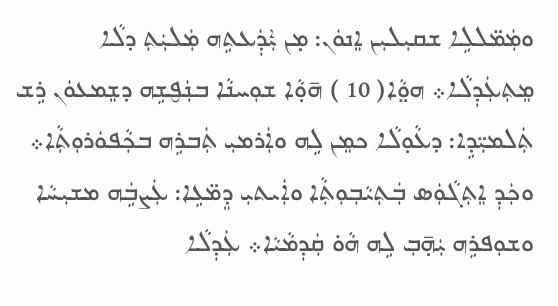ܘܡܲܡ̈ܠܠܹܐ ܫܩܝܼܠܝܼܢ ܐܸܢܘܿܢ: ܡ̣ܢ ܝܑܼܕܲܥܬܹܗ ܡܲܠܝܲܬܼ ܕܠܵܐ ܡܸܬܼܥܲܕܼܠܵܐ܀ ܗܘ̤ܵܐ( 10 ) ܗ̄ܘ̣ܵܐ ܫܘܼܚܢܵܐ ܒܢܲܦ̮ܫܹܗ ܕܫܸܡܥܘܿܢ ܪܹܫ ܬܲܠܡܝܼ̈ܕܹܐ: ܕܥܵܘ̣ܠܵܐ ܟܡܸܢ ܠܹܗ ܘܐܲܪܡܝܼ ܬܲܒܪܹܗ ܒܟܼܵܦܘܿܪܘܼܬܼܵܐ܀ ܘܟܲܕܼ ܐܸܬܼܓܵܘܲܣ ܒܲܬܼܝܵܒܼܘܼܬܼܵܐ ܘܐܲܝܬܝܼ ܕܸܡ̈ܥܹܐ: ܥܲܨܒܹܿܗ ܡܫܝܼܚܵܐ ܘܫܘܼܦܪܹܗ ܝܲܗ̣̄ܒܼ ܠܹܗ ܗܵܘ̇ ܩܲܕܼܡܵܝܵܐ܀ ܥܲܕܼܠܵܐ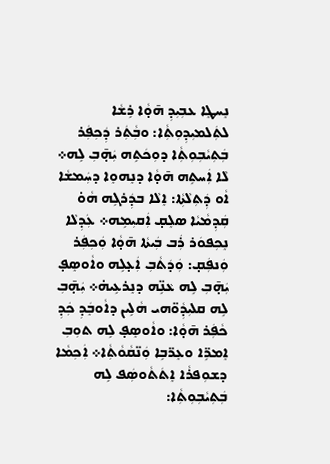ܢܸܚܛܸܐ ܥܒܼܝܼܕܼ ܗ̄ܘ̣ܵܐ ܪܹܫܵܐ ܠܬܲܠܡܝܼܕܼܘܼܬܼܵܐ: ܘܒܼܵܬܲܪ ܕܲܟܼܦܲܪ ܒܲܬܼܝܵܒܼܘܼܬܼܵܐ ܕܘܼܟܿܬܹܗ ܝܲܗ̣̄ܒܼ ܠܹܗ܀ ܠܵܐ ܐܲܚܬܹܗ ܗ̄ܘ̣ܵܐ ܕܢܸܗܘܸܐ ܕܚܲܡܫܵܐ ܐܵܘ ܕܲܬܼܠܵܬܼܵܐ: ܐܸܠܵܐ ܒܕܲܪܓܹܗ ܗܵܘ̇ ܩܲܕܼܡܵܝܵܐ ܣܠܸܩ̣ ܐܲܩܝܼܡܹܗ܀ ܥܲܕܼܠܵܐ ܢܸܟܼܦܘܿܪ ܪܲܒ ܒܲܝܬܵܐ ܗ̄ܘ̣ܵܐ ܘܲܟܼܦܲܪ ܘܲܢܦܲܩ̣: ܘܲܕܿܬܵܒܼ ܐܲܥ̣ܠܹܗ ܘܐܵܘܣܸܦ̣ ܝܲܗ̣̄ܒܼ ܠܹܗ ܥܵܢܹ̈ܗ ܕܢܸܪܥܹܝܗ̇܀ ܝܲܗ̣̄ܒܼ ܠܹܗ ܩܠܝܼܕܼܵܘ̈ܗܝ ܗܵܠܹܝܢ ܕܐܵܘܒܸܿܕܼ ܟܲܕܼ ܟܵܦܲܪ ܗ̄ܘ̣ܵܐ: ܘܐܵܘܣܸܦ̣ ܠܹܗ ܬܘܼܒܼ ܐܸܡܖܹ̈ܐ ܘܥܸܖ̈ܒܹܐ ܘܲܢ̈ܩܵܘܵܬܼܵܐ܀ ܐܲܟܼܡܵܐ ܕܫܘܼܦܪܵܐ ܐܸܬܿܬܵܘܣܲܦ ܠܹܗ ܒܲܬܼܝܵܒܼܘܼܬܼܵܐ: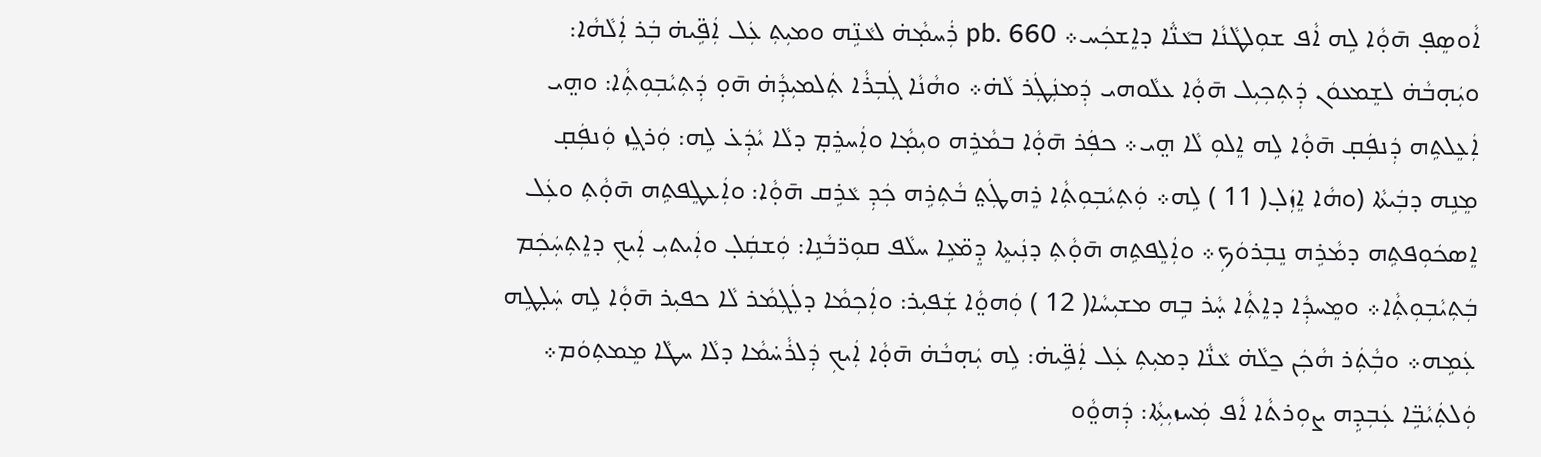ܐܵܘܣܸܦ̣ ܗ̄ܘ̣ܵܐ ܠܹܗ ܐܵܦ ܫܘܼܠܛܵܢܵܐ ܒܥܵܢ̈ܵܐ ܕܐܸܫܟܲܚ܀ pb. 660 ܪܲܚܡ̣ܵܗ̇ ܠܥܵܢܹ̈ܗ ܘܡܝܼܬܼ ܥܲܠ ܐܲܦܹ̈ܝܗ̇ ܒܲܪ ܐܲܠܵܗܵܐ: ܘܝܲܗ̣ܒܵܗ̇ ܠܫܸܡܥܘܿܢ ܕܲܬܼܟܼܝܼܠ ܗ̄ܘ̣ܵܐ ܥܠܵܘܗܝ ܕܲܡܢܲܛܲܪ ܠܵܗ̇܀ ܘܗܵܢܵܐ ܓܲܒܼܪܵܐ ܬܲܠܡܝܼܕܼܵܗ̇ ܗ̄ܘ̣ ܕܲܬܼܝܵܒܼܘܼܬܼܵܐ: ܘܗ̤ܝ ܐܲܥܸܠܬܹܗ ܕܲܢܦܲܩ̣ ܗ̄ܘ̣ܵܐ ܠܹܗ ܐܸܠܘܼ ܠܵܐ ܗ̤ܝ܀ ܟܦܲܪ ܗ̄ܘ̣ܵܐ ܒܡܵܪܹܗ ܘܝܼܡ̣ܵܐ ܘܐܲܚܪܸܡ̣ ܕܠܵܐ ܝܵܕܲܥ̇ ܠܹܗ: ܘܲܪܓܸܙ ܘܲܢܦܲܩ̣ ܡܸܢܹܗ ܕܒܲܝܬܵܐ (ܘܗܵܐ ܐܸܙܲܠ̣( 11 ) ܠܹܗ܀ ܘܲܬܼܝܵܒܼܘܼܬܼܵܐ ܪܸܗܛܲܬ̤ ܒܵܬܼܪܹܗ ܟܲܕܼ ܥܵܪܹܩ ܗ̄ܘ̣ܵܐ: ܘܐܲܥܛܸܦܬܹܗ ܗ̄ܘ̣ܵܬܼ ܘܥܲܠ ܐܸܣܟܿܘܼܦܬܹܗ ܕܡܵܪܹܗ ܢܸܒܼܪܘܿܟܼ܀ ܘܐܲܠܸܦܬܹܗ ܗ̄ܘ̣ܵܬܼ ܕܢܲܝܬܸܐ ܕܸܡ̈ܥܹܐ ܚܠܵܦ ܩܘܼܖ̈ܒܵܢܹܐ: ܘܲܫܩܲܠ̣ ܘܐܲܝܬܝܼ ܐܲܝܟܼ ܕܐܸܬܼܚܲܟܲܡ ܒܲܬܼܝܵܒܼܘܼܬܼܵܐ܀ ܘܡܸܚܕܼܵܐ ܕܐܸܬܼܵܐ ܚ̣ܵܪ ܒܹܗ ܡܫܝܼܚܵܐ( 12 ) ܘܲܗܘ̤ܵܐ ܫܲܦܝܼܪ: ܘܐܲܟܼܡܵܐ ܕܠܲܓܼܡܵܪ ܠܵܐ ܟܦܝܼܪ ܗ̄ܘ̣ܵܐ ܠܹܗ ܚܲܠ̣ܛܹܗ ܥܲܡܹܗ܀ ܘܒܼܵܬܲܪ ܗܵܟܲܢ ܟ̱ܠܵܗ̇ ܥܵܢ̈ܵܐ ܕܡܝܼܬܼ ܥܲܠ ܐܲܦܹ̈ܝܗ̇: ܠܹܗ ܝܲܗ̣ܒܵܗ̇ ܗ̄ܘ̣ܵܐ ܐܲܝܟܼ ܕܲܠܪܵܚ̇ܡܵܐ ܕܠܵܐ ܚܛܵܐ ܡܸܡܬܼܘܿܡ܀ ܘܲܠܬܲܝܵܒܹ̈ܐ ܥܲܒܼܕܹܗ ܨܘܼܪܬܵܐ ܐܵܦ ܡܲܚܙܝܼܬܼܵܐ: ܕܲܗܘ̤ܵܘ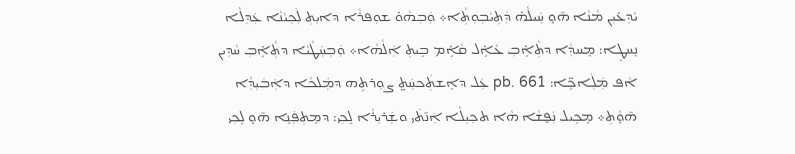ܝܵܕܼܥ̇ܝܼܢ ܡܵܢܵܐ ܗ̄ܘ̣ ܚܲܝܠܵܗ̇ ܕܲܬܼܝܵܒܼܘܼܬܼܵܐ܀ ܘܲܒܼܗܵܘ̇ ܫܘܼܦܪܵܐ ܕܐܝܼܬܼ ܠܲܟܼܝܵܢܵܐ ܥܲܕܼܠܵܐ ܢܸܚܛܸܐ: ܡܸܚܕܼܵܐ ܕܬܼܵܐܹ̇ܒܼ ܥܵܐܹ̇ܠ ܩܵܐܹ̇ܡ ܒܹܝܬܼ ܐܲܠܵܗܵܐ܀ ܘܲܒܼܚܲܛܵܝܵܐ ܕܬܼܵܐܹ̇ܒܼ ܚܵܕܼܝܢ ܐܵܦ ܡܲܠܲܐܟܹ̈ܐ: pb. 661 ܥܲܠ ܕܐܸܫܬܲܟܚܲܬ̤ ܨܘܼܪܬܹܗ ܕܡܲܠܟܵܐ ܕܐܲܒܿܝܼܕܼܵܐ ܗ̄ܘ̣ܵܬܼ܀ ܡܸܟܹܝܠ ܢܲܦ̮ܫܵܐ ܗܵܐ ܬܟܼܝܼܠܵܐ ܐܲܢ̄ܬܿܝ ܘܫܲܪܝܼܪܵܐ ܠܹܟܼܝ: ܕܡܸܬܼܦܲܢܸܐ ܗ̄ܘ̣ ܠܹܟܼܝ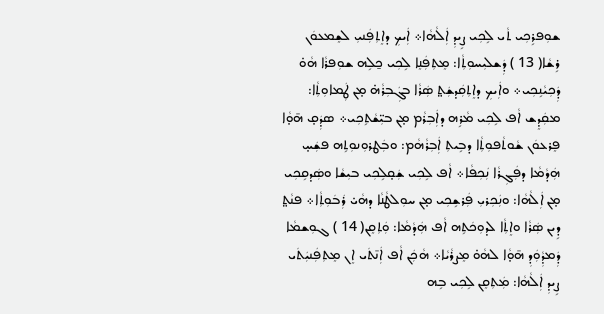ܫܘܼܦܪܹܟܼܝ ܬܵܝ ܠܹܟܼܝ ܨܹܝܕܼ ܐܲܠܵܗܵܐ܀ ܐܲܝܟܼ ܕܐܸܬܼܦܲܢܝܼ ܠܫܸܡܥܘܿܢ ܪܹܫܵܐ( 13 ) ܕܲܫܠܝܼܚܘܼܬܼܵܐ: ܡܸܬܼܦܲܢܸܐ ܠܹܟܼܝ ܟ̱ܠܹܗ ܫܘܼܦܪܵܐ ܗܵܘ̇ ܕܲܟܼܝܵܢܹܟܼܝ܀ ܘܐܲܝܟܼ ܕܐܸܬܼܩܲܕܫܲܬ̤ ܣܲܪܵܐ ܒܓܲܒܼܪܵܗ̇ ܡ̣ܢ ܛܲܡܐܘܼܬܼܵܐ: ܡܩܲܕܸܫ ܐܵܦ ܠܹܟܼܝ ܡܵܪܹܗ ܕܐܲܒܼܪܵܡ ܡ̣ܢ ܒܝܼ̈ܫܵܬܹܟܼܝ܀ ܣܕܲܩ̣ ܗ̄ܘ̣ܵܐ ܦܸܪܥܘܿܢ ܫܵܘܬܵܦܘܼܬܼܵܐ ܕܒܹܝܬܼ ܐܲܒܼܪܵܗܵܡ: ܘܒܲܛܪܘܼܢܘܼܬܹܗ ܦܫܲܚ̣ ܗܲܕܵܡܵܐ ܕܦܲܓܼܪܵܐ ܢܲܟܼܦܵܐ܀ ܐܵܦ ܠܹܟܼܝ ܫܲܩ̣ܠܹܟܼܝ ܒܝܼܫܵܐ ܘܣܲܕܩܹܟܼܝ ܡ̣ܢ ܐܲܠܵܗܵܐ: ܘܢܲܟܼܪܝܼ ܦܲܪܫܹܟܼܝ ܡ̣ܢ ܚܘܼܠܛܵܢܵܐ ܕܗܵܝ̇ ܪܲܒܿܘܼܬܼܵܐ܀ ܦܢܵܬ̤ ܕܹܝܢ ܣܲܪܵܐ ܘܐܸܬܼܵܐ ܠܕܘܼܟܿܬܹܗ ܐܵܦ ܗܲܕܵܡܵܐ: ܘܲܬܼܩܸܢ( 14 ) ܓܘܼܫܡܵܐ ܕܲܡܕܼܵܘܲܕܼ ܗ̄ܘ̣ܵܐ ܠܗܵܘ̇ ܡܸܨܪܵܝܵܐ܀ ܗܵܟܲܢ ܐܵܦ ܐܲܢ̄ܬܿܝ ܐܸܢ ܡܸܬܼܦܲܢܝܲܬܿܝ ܨܹܝܕܼ ܐܲܠܵܗܵܐ: ܡܲܬܼܩܸܢ ܠܹܟܼܝ ܒܹܗ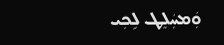ܘܲܡܚܲܠܸܛ ܠܹܟܼܝ